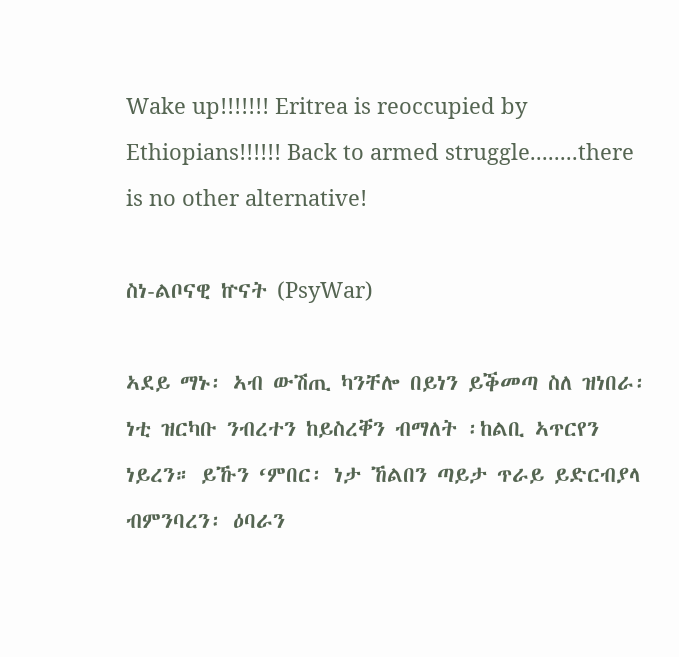Wake up!!!!!!! Eritrea is reoccupied by Ethiopians!!!!!! Back to armed struggle........there is no other alternative!

ስነ-ልቦናዊ ኵናት (PsyWar)

ኣደይ ማኑ፡ ኣብ ውሽጢ ካንቸሎ በይነን ይቕመጣ ስለ ዝነበራ፡ ነቲ ዝርካቡ ንብረተን ከይስረቐን ብማለት ፡ከልቢ ኣጥርየን ነይረን። ይኹን ‘ምበር፡ ነታ ኸልበን ጣይታ ጥራይ ይድርብያላ ብምንባረን፡ ዕባራን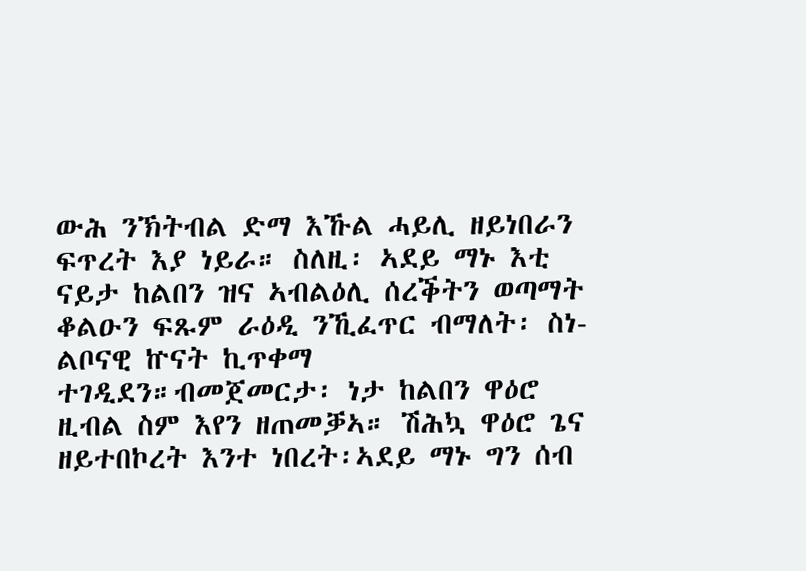ውሕ ንኽትብል ድማ እኹል ሓይሊ ዘይነበራን ፍጥረት እያ ነይራ። ስለዚ፡ ኣደይ ማኑ እቲ ናይታ ከልበን ዝና ኣብልዕሊ ሰረቕትን ወጣማት ቆልዑን ፍጹም ራዕዲ ንኺፈጥር ብማለት፡ ስነ-ልቦናዊ ኵናት ኪጥቀማ ተገዲደን።ብመጀመርታ፡ ነታ ከልበን ዋዕሮ ዚብል ስም እየን ዘጠመቓኣ። ሽሕኳ ዋዕሮ ጌና ዘይተበኮረት እንተ ነበረት፡ኣደይ ማኑ ግን ሰብ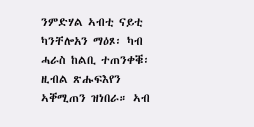ንምድሃል ኣብቲ ናይቲ ካንቸሎአን ማዕጾ፡ ካብ ሓራስ ከልቢ ተጠንቀቑ፡ ዚብል ጽሑፍእየን ኣቐሚጠን ዝነበራ። ኣብ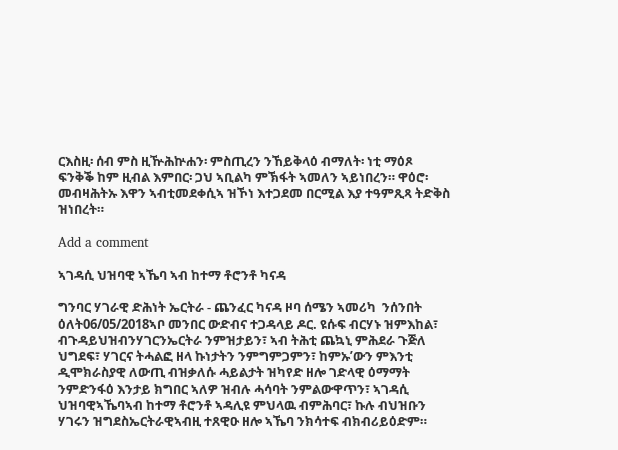ርእስዚ፡ ሰብ ምስ ዚዅሕኵሐን፡ ምስጢረን ንኸይቅላዕ ብማለት፡ ነቲ ማዕጾ
ፍንቅቕ ከም ዚብል እምበር፡ ጋህ ኣቢልካ ምኽፋት ኣመለን ኣይነበረን። ዋዕሮ፡ መብዛሕትኡ እዋን ኣብቲመደቀሲኣ ዝኾነ እተጋደመ በርሚል እያ ተዓምጺጻ ትድቅስ ዝነበረት።

Add a comment

ኣገዳሲ ህዝባዊ ኣኼባ ኣብ ከተማ ቶሮንቶ ካናዳ

ግንባር ሃገራዊ ድሕነት ኤርትራ - ጨንፈር ካናዳ ዞባ ሰሜን ኣመሪካ  ንሰንበት ዕለት06/05/2018ኣቦ መንበር ውድብና ተጋዳላይ ዶር. ዩሱፍ ብርሃኑ ዝምእከል፣ ብጉዳይህዝብንሃገርንኤርትራ ንምዝታይን፣ ኣብ ትሕቲ ጨኳኒ ምሕደራ ጉጅለ ህግደፍ፣ ሃገርና ትሓልፎ ዘላ ኩነታትን ንምግምጋምን፣ ከምኡ’ውን ምእንቲ ዲሞክራስያዊ ለውጢ ብዝቃለሱ ሓይልታት ዝካየድ ዘሎ ገድላዊ ዕማማት ንምድንፋዕ እንታይ ክግበር ኣለዎ ዝብሉ ሓሳባት ንምልውዋጥን፣ ኣገዳሲ ህዝባዊኣኼባኣብ ከተማ ቶሮንቶ ኣዳሊዩ ምህላዉ ብምሕባር፣ ኩሉ ብህዝቡን ሃገሩን ዝግደስኤርትራዊኣብዚ ተጸዊዑ ዘሎ ኣኼባ ንክሳተፍ ብክብሪይዕድም።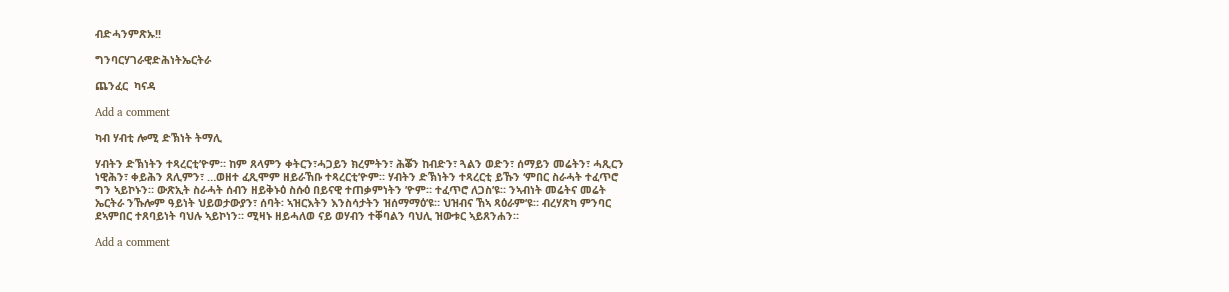ብድሓንምጽኡ!!

ግንባርሃገራዊድሕነትኤርትራ

ጨንፈር  ካናዳ

Add a comment

ካብ ሃብቲ ሎሚ ድኽነት ትማሊ

ሃብትን ድኽነትን ተጻረርቲ’ዮም። ከም ጸላምን ቀትርን፣ሓጋይን ክረምትን፣ ሕቖን ከብድን፣ ጓልን ወድን፣ ሰማይን መሬትን፣ ሓጺርን ነዊሕን፣ ቀይሕን ጸሊምን፣ …ወዘተ ፈጺሞም ዘይራኸቡ ተጻረርቲ’ዮም። ሃብትን ድኽነትን ተጻረርቲ ይኹን ‘ምበር ስራሓት ተፈጥሮ ግን ኣይኮኑን። ውጽኢት ስራሓት ሰብን ዘይቅኑዕ ስሱዕ በይናዊ ተጠቃምነትን ’ዮም። ተፈጥሮ ለጋስ’ዩ። ንኣብነት መሬትና መሬት ኤርትራ ንኹሎም ዓይነት ህይወታውያን፣ ሰባት፡ ኣዝርእትን እንስሳታትን ዝሰማማዕ’ዩ። ህዝብና ኸኣ ጻዕራም’ዩ። ብረሃጽካ ምንባር ደኣምበር ተጸባይነት ባህሉ ኣይኮነን። ሚዛኑ ዘይሓለወ ናይ ወሃብን ተቐባልን ባህሊ ዝውቱር ኣይጸንሐን።

Add a comment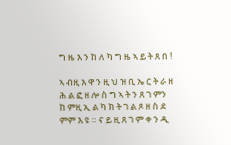ግ ዜ እ ን ከ ለ ካ ግ ዜ ኣ ይ ት ጸ በ !

ኣ ብዚ እ ዋ ን ዚ ህ ዝ ቢ ኤ ር ት ራ ዘ ሕ ል ፎ ዘ ሎ ስ ግ ኣ ት ን ጸ ገ ምን ከ ምዚ ኢ ል ካ ክ ት ገ ል ጾ ዘ ስ ደ ምም እ ዩ ። ና ይ ዚ ጸ ገ ም ቀ ን ዲ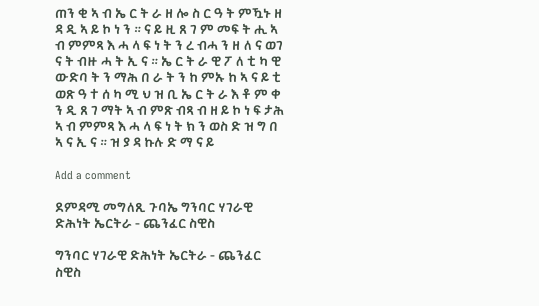ጠን ቂ ኣ ብ ኤ ር ት ራ ዘ ሎ ስ ር ዓ ት ምዃኑ ዘ ዳ ዲ ኣ ይ ኮ ነ ን ። ና ይ ዚ ጸ ገ ም መፍ ት ሒ ኣ ብ ምምጻ እ ሓ ላ ፍ ነ ት ን ረ ብሓ ን ዘ ለ ና ወገ ና ት ብዙ ሓ ት ኢ ና ። ኤ ር ት ራ ዊ ፖ ለ ቲ ካ ዊ ውድባ ት ን ማሕ በ ራ ት ን ከ ምኡ ከ ኣ ና ይ ቲ ወጽ ዓ ተ ሰ ካ ሚ ህ ዝ ቢ ኤ ር ት ራ እ ቶ ም ቀ ን ዲ ጸ ገ ማት ኣ ብ ምጽ ብጻ ብ ዘ ይ ኮ ነ ፍ ታሕ ኣ ብ ምምጻ እ ሓ ላ ፍ ነ ት ክ ን ወስ ድ ዝ ግ በ ኣ ና ኢ ና ። ዝ ያ ዳ ኩሉ ድ ማ ና ይ

Add a comment

ደምዳሚ መግለጺ ጉባኤ ግንባር ሃገራዊ ድሕነት ኤርትራ - ጨንፈር ስዊስ

ግንባር ሃገራዊ ድሕነት ኤርትራ - ጨንፈር ስዊስ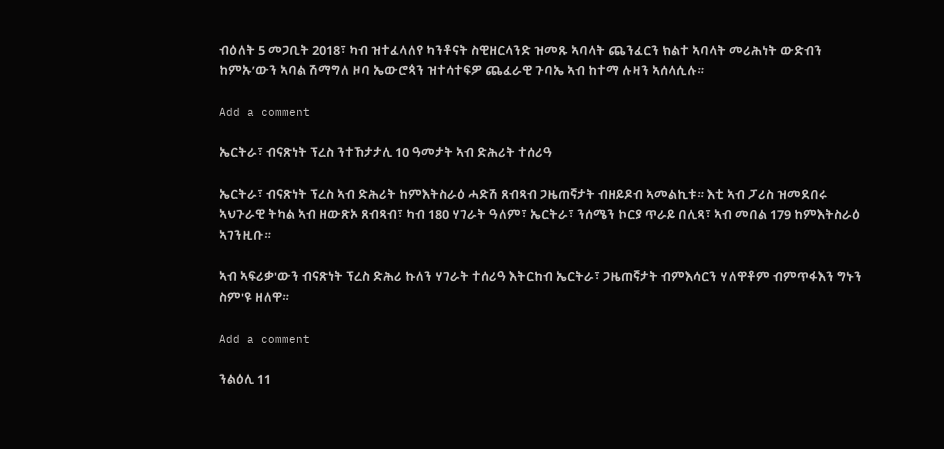ብዕለት 5 መጋቢት 2018፣ ካብ ዝተፈላለየ ካንቶናት ስዊዘርላንድ ዝመጹ ኣባላት ጨንፈርን ክልተ ኣባላት መሪሕነት ውድብን ከምኡ’ውን ኣባል ሽማግለ ዞባ ኤውሮጳን ዝተሳተፍዎ ጨፈራዊ ጉባኤ ኣብ ከተማ ሉዛን ኣሰላሲሉ።

Add a comment

ኤርትራ፣ ብናጽነት ፕረስ ንተኸታታሊ 10 ዓመታት ኣብ ድሕሪት ተሰሪዓ

ኤርትራ፣ ብናጽነት ፕረስ ኣብ ድሕሪት ከምእትስራዕ ሓድሽ ጸብጻብ ጋዜጠኛታት ብዘይዶብ ኣመልኪቱ። እቲ ኣብ ፓሪስ ዝመደበሩ ኣህጉራዊ ትካል ኣብ ዘውጽኦ ጸብጻብ፣ ካብ 180 ሃገራት ዓለም፣ ኤርትራ፣ ንሰሜን ኮርያ ጥራይ በሊጻ፣ ኣብ መበል 179 ከምእትስራዕ ኣገንዚቡ።

ኣብ ኣፍሪቃ'ውን ብናጽነት ፕረስ ድሕሪ ኩለን ሃገራት ተሰሪዓ እትርከብ ኤርትራ፣ ጋዜጠኛታት ብምእሳርን ሃለዋቶም ብምጥፋእን ግኑን ስም'ዩ ዘለዋ።

Add a comment

ንልዕሊ 11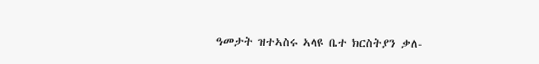ዓመታት ዝተኣስሩ ኣላዩ ቤተ ክርስትያን ቃለ-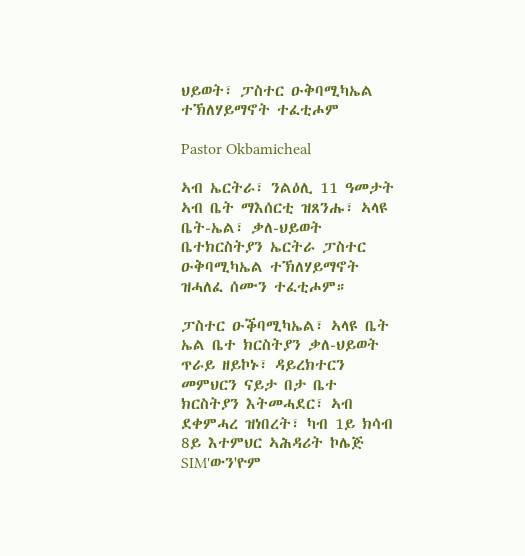ህይወት፣ ፓስተር ዑቅባሚካኤል ተኽለሃይማኖት ተፈቲሖም

Pastor Okbamicheal

ኣብ ኤርትራ፣ ንልዕሊ 11 ዓመታት ኣብ ቤት ማእሰርቲ ዝጸንሑ፣ ኣላዩ ቤት-ኤል፣ ቃለ-ህይወት ቤተክርስትያን ኤርትራ ፓስተር ዑቅባሚካኤል ተኽለሃይማኖት ዝሓለፈ ሰሙን ተፈቲሖም።

ፓስተር ዑቕባሚካኤል፣ ኣላዩ ቤት ኤል ቤተ ክርስትያን ቃለ-ህይወት ጥራይ ዘይኮኑ፣ ዳይረክተርን መምህርን ናይታ በታ ቤተ ክርስትያን እትመሓደር፣ ኣብ ደቀምሓረ ዝነበረት፣ ካብ 1ይ ክሳብ 8ይ እተምህር ኣሕዳሪት ኮሌጅ SIM'ውን'ዮም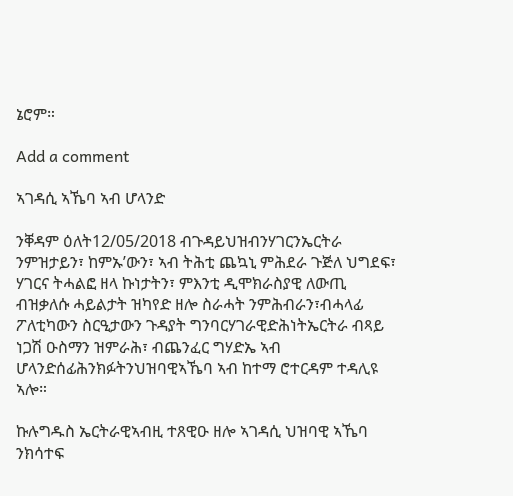ኔሮም።

Add a comment

ኣገዳሲ ኣኼባ ኣብ ሆላንድ

ንቐዳም ዕለት12/05/2018 ብጉዳይህዝብንሃገርንኤርትራ ንምዝታይን፣ ከምኡ’ውን፣ ኣብ ትሕቲ ጨኳኒ ምሕደራ ጉጅለ ህግደፍ፣ ሃገርና ትሓልፎ ዘላ ኩነታትን፣ ምእንቲ ዲሞክራስያዊ ለውጢ ብዝቃለሱ ሓይልታት ዝካየድ ዘሎ ስራሓት ንምሕብራን፣ብሓላፊ ፖለቲካውን ስርዒታውን ጉዳያት ግንባርሃገራዊድሕነትኤርትራ ብጻይ ነጋሽ ዑስማን ዝምራሕ፣ ብጨንፈር ግሃድኤ ኣብ ሆላንድሰፊሕንክፉትንህዝባዊኣኼባ ኣብ ከተማ ሮተርዳም ተዳሊዩ ኣሎ።

ኩሉግዱስ ኤርትራዊኣብዚ ተጸዊዑ ዘሎ ኣገዳሲ ህዝባዊ ኣኼባ ንክሳተፍ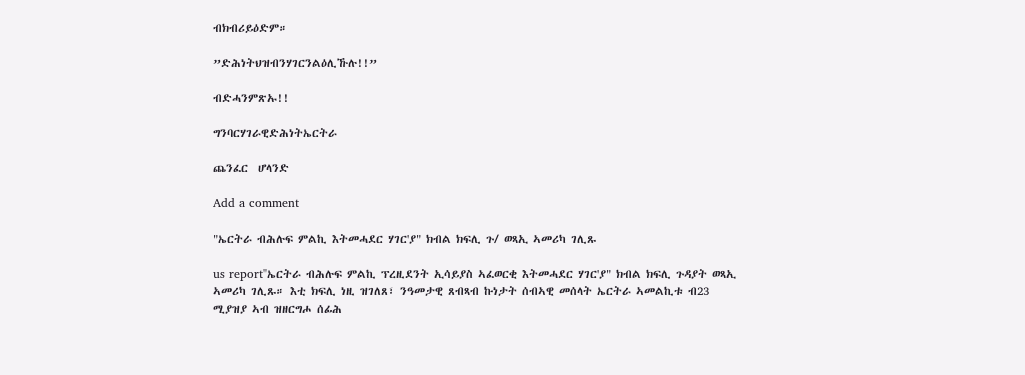ብክብሪይዕድም።

”ድሕነትህዝብንሃገርንልዕሊኹሉ!!”

ብድሓንምጽኡ!!

ግንባርሃገራዊድሕነትኤርትራ

ጨንፈር  ሆላንድ

Add a comment

"ኤርትራ ብሕሉፍ ምልኪ እትመሓደር ሃገር'ያ" ክብል ክፍሊ ጉ/ ወጻኢ ኣመሪካ ገሊጹ

us report"ኤርትራ ብሕሉፍ ምልኪ ፕረዚደንት ኢሳይያስ ኣፈወርቂ እትመሓደር ሃገር'ያ" ክብል ክፍሊ ጉዳያት ወጻኢ ኣመሪካ ገሊጹ። እቲ ክፍሊ ነዚ ዝገለጸ፣ ንዓመታዊ ጸብጻብ ኩነታት ሰብኣዊ መሰላት ኤርትራ ኣመልኪቱ ብ23 ሚያዝያ ኣብ ዝዘርግሖ ሰፊሕ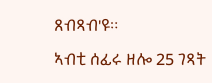ጸብጻብ'ዩ።

ኣብቲ ሰፊሩ ዘሎ 25 ገጻት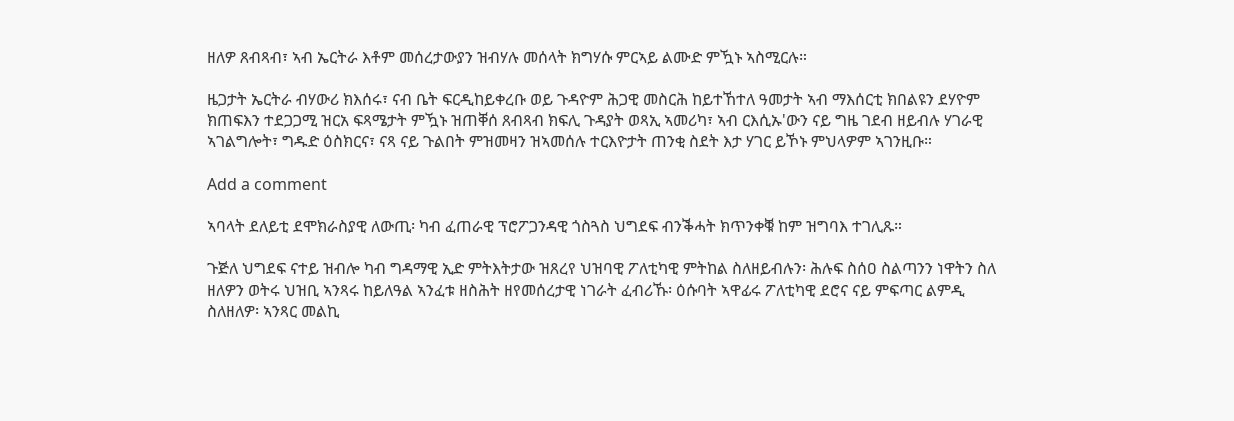ዘለዎ ጸብጻብ፣ ኣብ ኤርትራ እቶም መሰረታውያን ዝብሃሉ መሰላት ክግሃሱ ምርኣይ ልሙድ ምዃኑ ኣስሚርሉ።

ዜጋታት ኤርትራ ብሃውሪ ክእሰሩ፣ ናብ ቤት ፍርዲከይቀረቡ ወይ ጉዳዮም ሕጋዊ መስርሕ ከይተኸተለ ዓመታት ኣብ ማእሰርቲ ክበልዩን ደሃዮም ክጠፍእን ተደጋጋሚ ዝርአ ፍጻሜታት ምዃኑ ዝጠቐሰ ጸብጻብ ክፍሊ ጉዳያት ወጻኢ ኣመሪካ፣ ኣብ ርእሲኡ'ውን ናይ ግዜ ገደብ ዘይብሉ ሃገራዊ ኣገልግሎት፣ ግዱድ ዕስክርና፣ ናጻ ናይ ጉልበት ምዝመዛን ዝኣመሰሉ ተርእዮታት ጠንቂ ስደት እታ ሃገር ይኾኑ ምህላዎም ኣገንዚቡ።

Add a comment

ኣባላት ደለይቲ ደሞክራስያዊ ለውጢ፡ ካብ ፈጠራዊ ፕሮፖጋንዳዊ ጎስጓስ ህግደፍ ብንቕሓት ክጥንቀቑ ከም ዝግባእ ተገሊጹ።

ጉጅለ ህግደፍ ናተይ ዝብሎ ካብ ግዳማዊ ኢድ ምትእትታው ዝጸረየ ህዝባዊ ፖለቲካዊ ምትከል ስለዘይብሉን፡ ሕሉፍ ስሰዐ ስልጣንን ነዋትን ስለ ዘለዎን ወትሩ ህዝቢ ኣንጻሩ ከይለዓል ኣንፈቱ ዘስሕት ዘየመሰረታዊ ነገራት ፈብሪኹ፡ ዕሱባት ኣዋፊሩ ፖለቲካዊ ደሮና ናይ ምፍጣር ልምዲ ስለዘለዎ፡ ኣንጻር መልኪ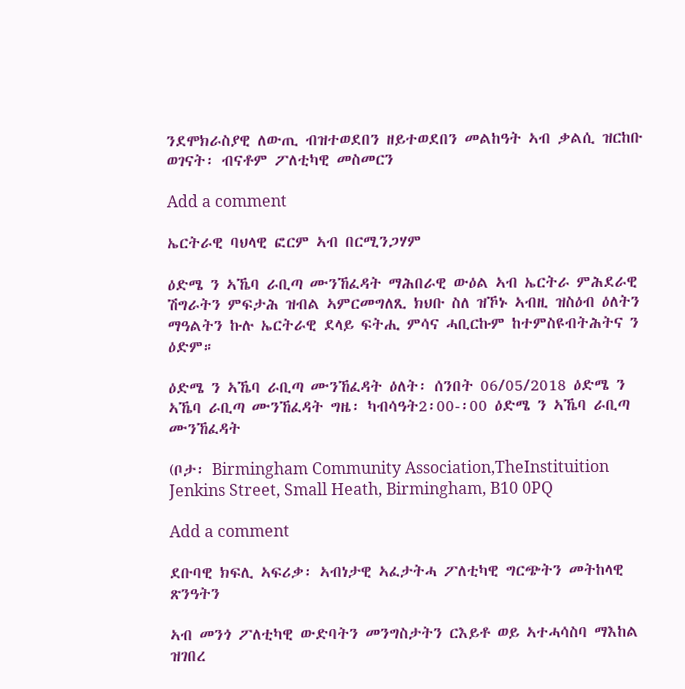ንደሞክራስያዊ ለውጢ ብዝተወደበን ዘይተወደበን መልከዓት ኣብ ቃልሲ ዝርከቡ ወገናት፡ ብናቶም ፖለቲካዊ መስመርን

Add a comment

ኤርትራዊ ባህላዊ ፎርም ኣብ በርሚንጋሃም

ዕድሜ ን ኣኼባ ራቢጣ ሙንኸፈዳት ማሕበራዊ ውዕል ኣብ ኤርትራ ምሕደራዊ ሽግራትን ምፍታሕ ዝብል ኣምርመግለጺ ክህቡ ስለ ዝኾኑ ኣብዚ ዝስዕብ ዕለትን ማዓልትን ኩሉ ኤርትራዊ ደላይ ፍትሒ ምሳና ሓቢርኩም ከተምስዩብትሕትና ን ዕድም።

ዕድሜ ን ኣኼባ ራቢጣ ሙንኸፈዳት ዕለት፡ ሰንበት 06/05/2018 ዕድሜ ን ኣኼባ ራቢጣ ሙንኸፈዳት ግዜ፡ ካብሳዓት2፡00-፡00 ዕድሜ ን ኣኼባ ራቢጣ ሙንኸፈዳት

(ቦታ፡ Birmingham Community Association,TheInstituition Jenkins Street, Small Heath, Birmingham, B10 0PQ

Add a comment

ደቡባዊ ክፍሊ ኣፍሪቃ፡ ኣብነታዊ ኣፈታትሓ ፖለቲካዊ ግርጭትን መትከላዊ ጽንዓትን

ኣብ መንጎ ፖለቲካዊ ውድባትን መንግስታትን ርእይቶ ወይ ኣተሓሳስባ ማእከል ዝገበረ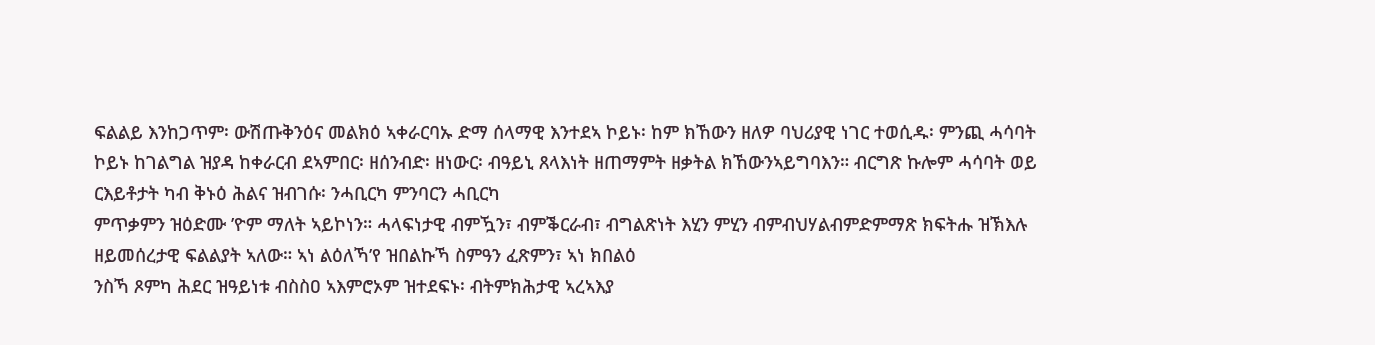ፍልልይ እንከጋጥም፡ ውሽጡቅንዕና መልክዕ ኣቀራርባኡ ድማ ሰላማዊ እንተደኣ ኮይኑ፡ ከም ክኸውን ዘለዎ ባህሪያዊ ነገር ተወሲዱ፡ ምንጪ ሓሳባት
ኮይኑ ከገልግል ዝያዳ ከቀራርብ ደኣምበር፡ ዘሰንብድ፡ ዘነውር፡ ብዓይኒ ጸላእነት ዘጠማምት ዘቃትል ክኸውንኣይግባእን። ብርግጽ ኩሎም ሓሳባት ወይ ርእይቶታት ካብ ቅኑዕ ሕልና ዝብገሱ፡ ንሓቢርካ ምንባርን ሓቢርካ
ምጥቃምን ዝዕድሙ ’ዮም ማለት ኣይኮነን። ሓላፍነታዊ ብምዃን፣ ብምቕርራብ፣ ብግልጽነት እሂን ምሂን ብምብህሃልብምድምማጽ ክፍትሑ ዝኽእሉ ዘይመሰረታዊ ፍልልያት ኣለው። ኣነ ልዕለኻ’የ ዝበልኩኻ ስምዓን ፈጽምን፣ ኣነ ክበልዕ
ንስኻ ጾምካ ሕደር ዝዓይነቱ ብስስዐ ኣእምሮኦም ዝተደፍኑ፡ ብትምክሕታዊ ኣረኣእያ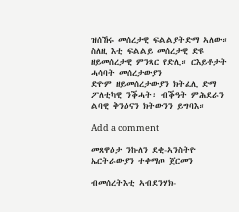ዝሰኸሩ መሰረታዊ ፍልልያትድማ ኣለው። ስለዚ እቲ ፍልልይ መሰረታዊ ድዩ ዘይመሰረታዊ ምንጻር የድሊ። ርእይቶታት ሓሳባት መሰረታውያን
ድዮም ዘይመሰረታውያን ክትፈሊ ድማ ፖለቲካዊ ንቕሓት፡ ብቕዓት ምሕደራን ልባዊ ቅንዕናን ክትውንን ይግባእ።

Add a comment

መጸዋዕታ ንኩለን ደቂ-ኣንስትዮ ኤርትራውያን ተቀማጦ ጀርመን

ብመሰረትእቲ ኣብደንሃክ-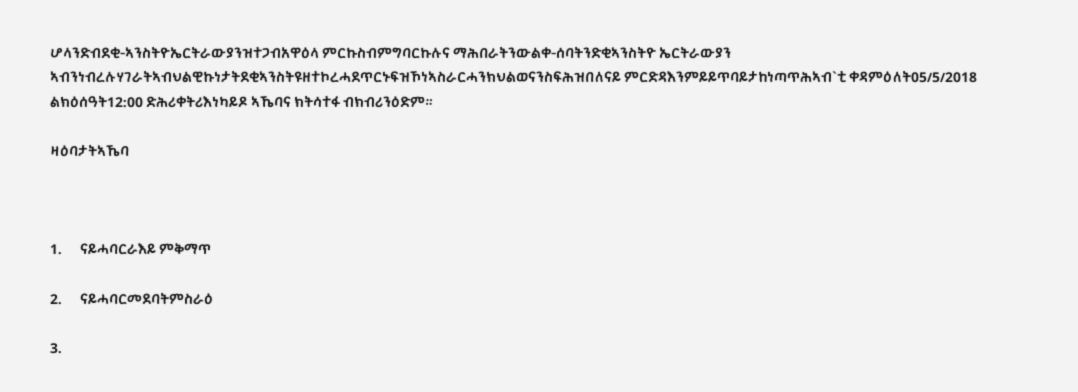ሆላንድብደቂ-ኣንስትዮኤርትራውያንዝተጋብአዋዕላ ምርኩስብምግባርኩሉና ማሕበራትንውልቀ-ሰባትንድቂኣንስትዮ ኤርትራውያን ኣብንነብረሉሃገራትኣብህልዊኩነታትደቂኣንስትዩዘተኮረሓደጥርኑፍዝኾነኣስራርሓንክህልወናንስፍሕዝበለናይ ምርድዳእንምይይጥባይታከነጣጥሕኣብ`ቲ ቀዳምዕለት05/5/2018 ልክዕሰዓት12:00 ድሕሪቀትሪእነካይዶ ኣኼባና ክትሳተፋ ብክብሪንዕድም።

ዛዕባታትኣኼባ



1.      ናይሓባርራእይ ምቅማጥ

2.      ናይሓባርመደባትምስራዕ

3.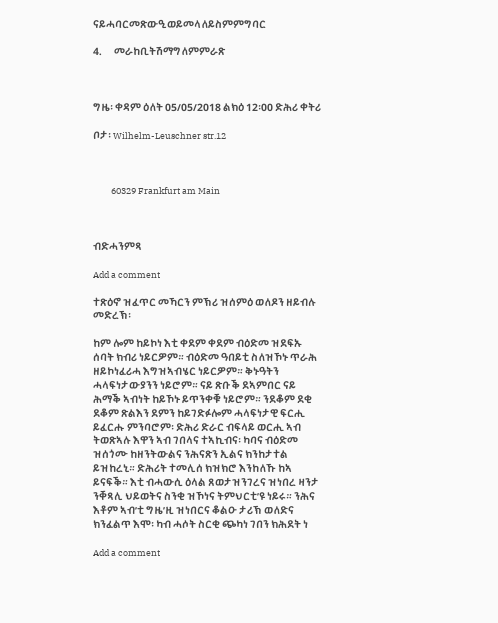ናይሓባርመጽውዒወይመላለይስምምግባር

4.      መራከቢትሽማግለምምራጽ



ግዜ፡ ቀዳም ዕለት 05/05/2018 ልክዕ 12፡00 ድሕሪ ቀትሪ

ቦታ፡ Wilhelm-Leuschner str.12



         60329 Frankfurt am Main



ብድሓንምጻ

Add a comment

ተጽዕኖ ዝፈጥር መኻርን ምኽሪ ዝሰምዕ ወለዶን ዘይብሉ መድረኽ፡

ከም ሎም ከይኮነ እቲ ቀደም ቀደም ብዕድመ ዝደፍኡ ሰባት ክብሪ ነይርዎም። ብዕድመ ዓበይቲ ስለዝኾኑ ጥራሕ ዘይኮነፈሪሓ እግዝኣብሄር ነይርዎም። ቅኑዓትን ሓላፍነታውያንን ነይሮም። ናይ ጽቡቕ ደኣምበር ናይ ሕማቕ ኣብነት ከይኾኑ ይጥንቀቑ ነይሮም። ንደቆም ደቂ ደቆም ጽልእን ደምን ከይገድፉሎም ሓላፍነታዊ ፍርሒ ይፈርሑ ምንባሮም፡ ድሕሪ ድራር ብፍላይ ወርሒ ኣብ ትወጽኣሉ እዋን ኣብ ገበላና ተኣኪብና፡ ካባና ብዕድመ ዝሰጎሙ ከዘንትውልና ንሕናጽን ኢልና ክንከታተል ይዝከረኒ። ድሕሪት ተመሊሰ ክዝክሮ እንከለኹ ከኣ ይናፍቕ። እቲ ብሓውሲ ዕላል ጸወታዝንገረና ዝነበረ ዛንታ ንቐጻሊ ህይወትና ስንቂ ዝኾነና ትምህርቲ’ዩ ነይሩ። ንሕና እቶም ኣብ’ቲ ግዜ’ዚ ዝነበርና ቆልዑ ታሪኽ ወለድና ክንፈልጥ እሞ፡ ካብ ሓሶት ስርቂ ጭካነ ገበን ክሕደት ነ

Add a comment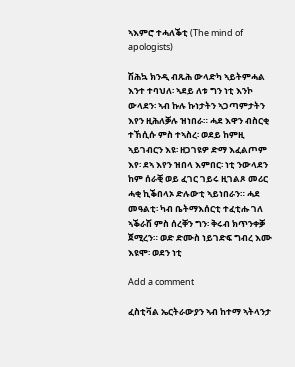ኣእምሮ ተሓለቕቲ (The mind of apologists)

ሽሕኳ ክንዲ ብጹሕ ውላድካ ኣይትምሓል እንተ ተባህለ፡ ኣደይ ለቱ ግን ነቲ እንኮ ውላደን፡ ኣብ ኩሉ ኩነታትን ኣጋጣምታትን እየን ዚሕለቓሉ ዝነበራ። ሓደ እዋን ብስርቂ ተኸሲሱ ምስ ተኣስረ፡ ወደይ ከምዚ ኣይገብርን እዩ፡ ዘጋገዩዎ ድማ እፈልጦም እየ፡ ደኣ እየን ዝበላ እምበር፡ ነቲ ንውላደን ከም ሰራቒ ወይ ፈገር ገይሩ ዚገልጾ መሪር ሓቂ ኪቕበላኦ ድሉውቲ ኣይነበራን። ሓደ መዓልቲ፡ ካብ ቤትማእሰርቲ ተፈቲሑ ገለ ኣቕራሽ ምስ ሰረቐን ግን፡ ቅሩብ ክጥንቀቓ ጀሚረን። ወድ ድሙስ ነይገድፍ ግብረ እሙ እዩሞ፡ ወደን ነቲ

Add a comment

ፈስቲቫል ኤርትራውያን ኣብ ከተማ ኣትላንታ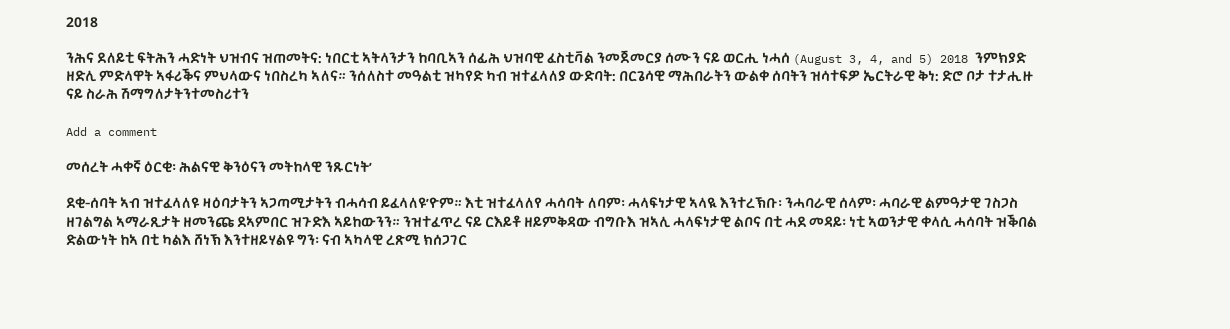2018

ንሕና ደለይቲ ፍትሕን ሓድነት ህዝብና ዝጠመትና: ነበርቲ ኣትላንታን ከባቢኣን ሰፊሕ ህዝባዊ ፈስቲቫል ንመጀመርያ ሰሙን ናይ ወርሒ ነሓሰ (August 3, 4, and 5) 2018 ንምክያድ ዘድሊ ምድላዋት ኣፋሪቕና ምህላውና ነበስረካ ኣለና። ንሰለስተ መዓልቲ ዝካየድ ካብ ዝተፈላለያ ውድባት: በርጌሳዊ ማሕበራትን ውልቀ ሰባትን ዝሳተፍዎ ኤርትራዊ ቅነ: ድሮ ቦታ ተታሒዙ ናይ ስራሕ ሽማግለታትንተመስሪተን

Add a comment

መሰረት ሓቀኛ ዕርቂ፡ ሕልናዊ ቅንዕናን መትከላዊ ንጹርነት’

ደቂ-ሰባት ኣብ ዝተፈላለዩ ዛዕባታትን ኣጋጣሚታትን ብሓሳብ ይፈላለዩ’ዮም። እቲ ዝተፈላለየ ሓሳባት ለባም፡ ሓላፍነታዊ ኣላዪ እንተረኽቡ፡ ንሓባራዊ ሰላም፡ ሓባራዊ ልምዓታዊ ገስጋስ ዘገልግል ኣማራጺታት ዘመንጩ ደኣምበር ዝጉድእ ኣይከውንን። ንዝተፈጥረ ናይ ርእይቶ ዘይምቅዳው ብግቡእ ዝኣሊ ሓላፍነታዊ ልቦና በቲ ሓደ መዳይ፡ ነቲ ኣወንታዊ ቀላሲ ሓሳባት ዝቕበል ድልውነት ከኣ በቲ ካልእ ሸነኽ እንተዘይሃልዩ ግን፡ ናብ ኣካላዊ ረጽሚ ክሰጋገር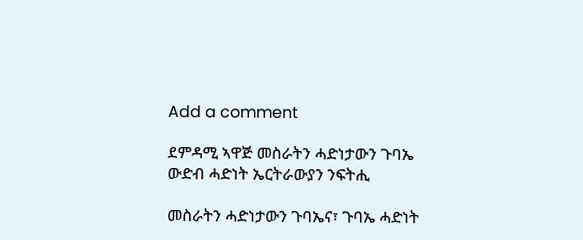Add a comment

ደምዳሚ ኣዋጅ መስራትን ሓድነታውን ጉባኤ ውድብ ሓድነት ኤርትራውያን ንፍትሒ

መስራትን ሓድነታውን ጉባኤና፣ ጉባኤ ሓድነት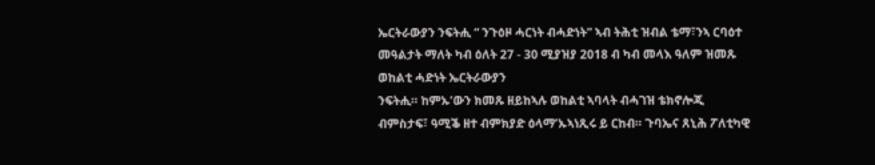ኤርትራውያን ንፍትሒ “ ንጉዕዞ ሓርነት ብሓድነት” ኣብ ትሕቲ ዝብል ቴማ፣ንኣ ርባዕተ መዓልታት ማለት ካብ ዕለት 27 - 30 ሚያዝያ 2018 ብ ካብ መላእ ዓለም ዝመጹ ወከልቲ ሓድነት ኤርትራውያን
ንፍትሒ። ከምኡ’ውን ክመጹ ዘይከኣሉ ወከልቲ ኣባላት ብሓገዝ ቴክኖሎጂ ብምስታፍ፣ ዓሚቕ ዘተ ብምክያድ ዕላማ’ኡኣነጺሩ ይ ርከብ። ጉባኤና ጸኒሕ ፖለቲካዊ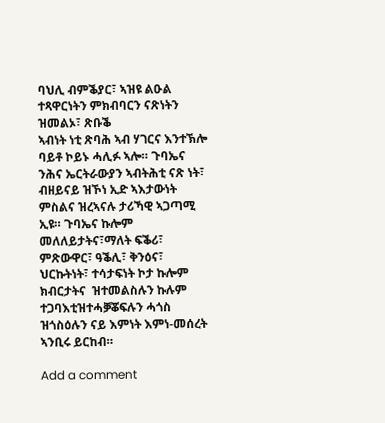ባህሊ ብምቕያር፣ ኣዝዩ ልዑል ተጻዋርነትን ምክብባርን ናጽነትን ዝመልኦ፣ ጽቡቕ
ኣብነት ነቲ ጽባሕ ኣብ ሃገርና እንተኽሎ ባይቶ ኮይኑ ሓሊፉ ኣሎ። ጉባኤና ንሕና ኤርትራውያን ኣብትሕቲ ናጽ ነት፣ ብዘይናይ ዝኾነ ኢድ ኣእታውነት ምስልና ዝረኣናሉ ታሪኻዊ ኣጋጣሚ ኢዩ። ጉባኤና ኩሎም መለለይታትና፣ማለት ፍቕሪ፣
ምጽውዋር፣ ዓቕሊ፣ ቅንዕና፣ ህርኩትነት፣ ተሳታፍነት ኮታ ኩሎም ክብርታትና  ዝተመልስሉን ኩሉም ተጋባእቲዝተሓቓቖፍሉን ሓጎስ ዝጎስዕሉን ናይ እምነት እምነ-መሰረት ኣንቢሩ ይርከብ።

Add a comment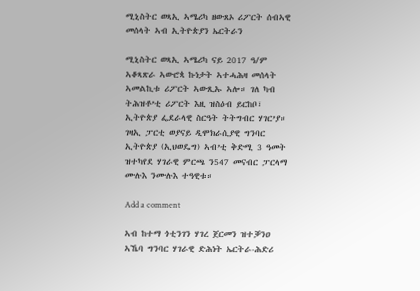ሚኒስትር ወጻኢ ኣሜሪካ ዘውጸኦ ሪፖርት ሰብኣዊ መሰላት ኣብ ኢትዮጵያን ኤርትራን

ሚኒስትር ወጻኢ ኣሜሪካ ናይ 2017 ዓ/ም ኣቆጻጽራ ኣውሮጳ ኩነታት ኣተሓሕዛ መሰላት ኣመልኪቱ ሪፖርት ኣውጺኡ ኣሎ። ገለ ካብ ትሕዝቶ’ቲ ሪፖርት እዚ ዝስዕብ ይርከቦ፣ ኢትዮጵያ ፌደራላዊ ስርዓት ትትግብር ሃገር’ያ። ገዛኢ ፓርቲ ወያናይ ዲሞክራሲያዊ ግንባር ኢትዮጵያ (ኢህወዴግ) ኣብ’ቲ ቅድሚ 3 ዓመት ዝተካየደ ሃገራዊ ምርጫ ን547 መናብር ፓርላማ ሙሉእ ንሙሉእ ተዓዊቱ።

Add a comment

ኣብ ከተማ ጎቲንገን ሃገረ ጀርመን ዝተቓንዐ ኣኼባ ግንባር ሃገራዊ ድሕነት ኤርትራ-ሕድሪ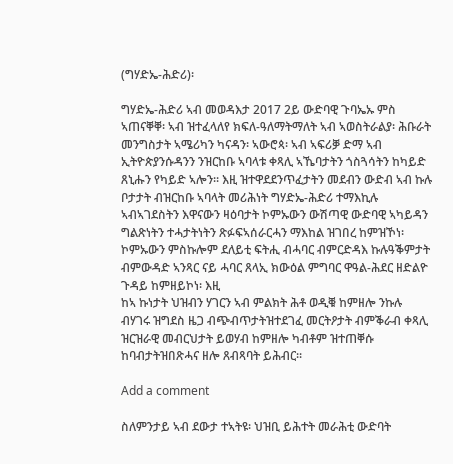(ግሃድኤ-ሕድሪ)፡

ግሃድኤ-ሕድሪ ኣብ መወዳእታ 2017 2ይ ውድባዊ ጉባኤኡ ምስ ኣጠናቐቐ፡ ኣብ ዝተፈላለየ ክፍለ-ዓለማትማለት ኣብ ኣወስትራልያ፡ ሕቡራት መንግስታት ኣሜሪካን ካናዳን፡ ኣውሮጳ፡ ኣብ ኣፍሪቓ ድማ ኣብ ኢትዮጵያንሱዳንን ንዝርከቡ ኣባላቱ ቀጻሊ ኣኼባታትን ጎስጓሳትን ከካይድ ጸኒሑን የካይድ ኣሎን፡፡ እዚ ዝተዋደደንጥፈታትን መደብን ውድብ ኣብ ኩሉ ቦታታት ብዝርከቡ ኣባላት መሪሕነት ግሃድኤ-ሕድሪ ተማእኪሉ ኣብኣገደስትን እዋናውን ዛዕባታት ኮምኡውን ውሽጣዊ ውድባዊ ኣካይዳን ግልጽነትን ተሓታትነትን ጽፉፍኣሰራርሓን ማእከል ዝገበረ ከምዝኾነ፡ ኮምኡውን ምስኩሎም ደለይቲ ፍትሒ ብሓባር ብምርድዳእ ኩሉዓቕምታት ብምውዳድ ኣንጻር ናይ ሓባር ጸላኢ ክውዕል ምግባር ዋዓል-ሕደር ዘድልዮ ጉዳይ ከምዘይኮነ፡ እዚ
ከኣ ኩነታት ህዝብን ሃገርን ኣብ ምልክት ሕቶ ወዲቑ ከምዘሎ ንኩሉ ብሃገሩ ዝግደስ ዜጋ ብጭብጥታትዝተደገፈ መርትዖታት ብምቕራብ ቀጻሊ ዝርዝራዊ መብርህታት ይወሃብ ከምዘሎ ካብቶም ዝተጠቐሱ ከባብታትዝበጽሓና ዘሎ ጸብጻባት ይሕብር፡፡

Add a comment

ስለምንታይ ኣብ ደውታ ተኣትዩ፡ ህዝቢ ይሕተት መራሕቲ ውድባት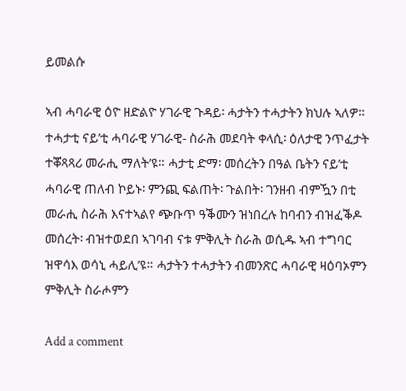ይመልሱ

ኣብ ሓባራዊ ዕዮ ዘድልዮ ሃገራዊ ጉዳይ፡ ሓታትን ተሓታትን ክህሉ ኣለዎ። ተሓታቲ ናይ’ቲ ሓባራዊ ሃገራዊ- ስራሕ መደባት ቀላሲ፡ ዕለታዊ ንጥፈታት ተቖጻጻሪ መራሒ ማለት’ዩ። ሓታቲ ድማ፡ መሰረትን በዓል ቤትን ናይ’ቲ ሓባራዊ ጠለብ ኮይኑ፡ ምንጪ ፍልጠት፡ ጉልበት፡ ገንዘብ ብምዃን በቲ መራሒ ስራሕ እናተኣልየ ጭቡጥ ዓቕሙን ዝነበረሉ ከባብን ብዝፈቕዶ መሰረት፡ ብዝተወደበ ኣገባብ ናቱ ምቅሊት ስራሕ ወሲዱ ኣብ ተግባር ዝዋሳእ ወሳኒ ሓይሊ’ዩ። ሓታትን ተሓታትን ብመንጽር ሓባራዊ ዛዕባኦምን ምቅሊት ስራሖምን

Add a comment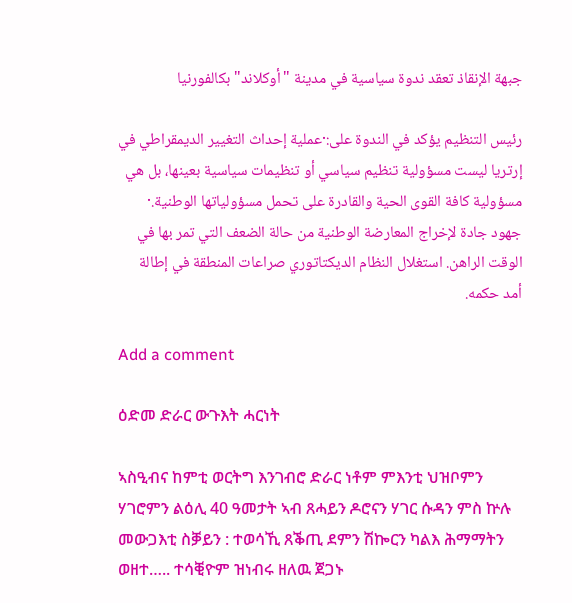جبهة الإنقاذ تعقد ندوة سياسية في مدينة "أوكلاند" بكالفورنيا

رئيس التنظيم يؤكد في الندوة على:·عملية إحداث التغيير الديمقراطي في إرتريا ليست مسؤولية تنظيم سياسي أو تنظيمات سياسية بعينها، بل هي مسؤولية كافة القوى الحية والقادرة على تحمل مسؤولياتها الوطنية.· جهود جادة لإخراج المعارضة الوطنية من حالة الضعف التي تمر بها في الوقت الراهن. استغلال النظام الديكتاتوري صراعات المنطقة في إطالة أمد حكمه.

Add a comment

ዕድመ ድራር ውጉእት ሓርነት

ኣስዒብና ከምቲ ወርትግ እንገብሮ ድራር ነቶም ምእንቲ ህዝቦምን ሃገሮምን ልዕሊ 40 ዓመታት ኣብ ጸሓይን ዶሮናን ሃገር ሱዳን ምስ ኵሉ መውጋእቲ ስቓይን : ተወሳኺ ጸቕጢ ደምን ሽኰርን ካልእ ሕማማትን ወዘተ….. ተሳቒዮም ዝነብሩ ዘለዉ ጀጋኑ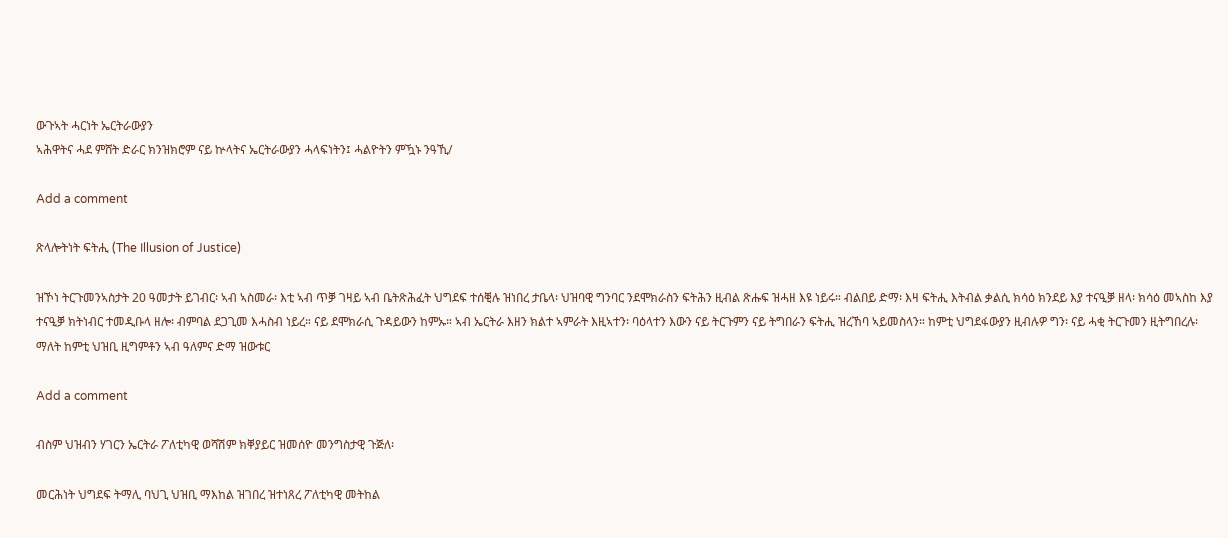ውጉኣት ሓርነት ኤርትራውያን
ኣሕዋትና ሓደ ምሸት ድራር ክንዝክሮም ናይ ኵላትና ኤርትራውያን ሓላፍነትን፤ ሓልዮትን ምዃኑ ንዓኺ/

Add a comment

ጽላሎትነት ፍትሒ (The Illusion of Justice)

ዝኾነ ትርጉመንኣስታት 20 ዓመታት ይገብር፡ ኣብ ኣስመራ፡ እቲ ኣብ ጥቓ ገዛይ ኣብ ቤትጽሕፈት ህግደፍ ተሰቒሉ ዝነበረ ታቤላ፡ ህዝባዊ ግንባር ንደሞክራስን ፍትሕን ዚብል ጽሑፍ ዝሓዘ እዩ ነይሩ። ብልበይ ድማ፡ እዛ ፍትሒ እትብል ቃልሲ ክሳዕ ክንደይ እያ ተናዒቓ ዘላ፡ ክሳዕ መኣስከ እያ ተናዒቓ ክትነብር ተመዲቡላ ዘሎ፡ ብምባል ደጋጊመ እሓስብ ነይረ። ናይ ደሞክራሲ ጉዳይውን ከምኡ። ኣብ ኤርትራ እዘን ክልተ ኣምራት እዚኣተን፡ ባዕላተን እውን ናይ ትርጉምን ናይ ትግበራን ፍትሒ ዝረኸባ ኣይመስላን። ከምቲ ህግደፋውያን ዚብሉዎ ግን፡ ናይ ሓቂ ትርጉመን ዚትግበረሉ፡ ማለት ከምቲ ህዝቢ ዚግምቶን ኣብ ዓለምና ድማ ዝውቱር

Add a comment

ብስም ህዝብን ሃገርን ኤርትራ ፖለቲካዊ ወሻሽም ክቐያይር ዝመሰዮ መንግስታዊ ጉጅለ፡

መርሕነት ህግደፍ ትማሊ ባህጊ ህዝቢ ማእከል ዝገበረ ዝተነጸረ ፖለቲካዊ መትከል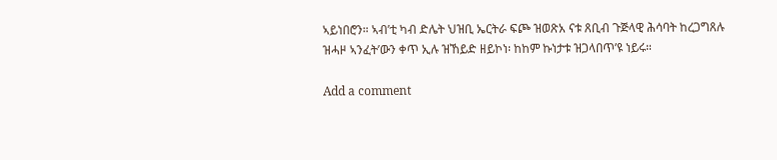ኣይነበሮን። ኣብ’ቲ ካብ ድሌት ህዝቢ ኤርትራ ፍጮ ዝወጽአ ናቱ ጸቢብ ጉጅላዊ ሕሳባት ከረጋግጸሉ ዝሓዞ ኣንፈት’ውን ቀጥ ኢሉ ዝኸይድ ዘይኮነ፡ ከከም ኩነታቱ ዝጋላበጥ’ዩ ነይሩ።

Add a comment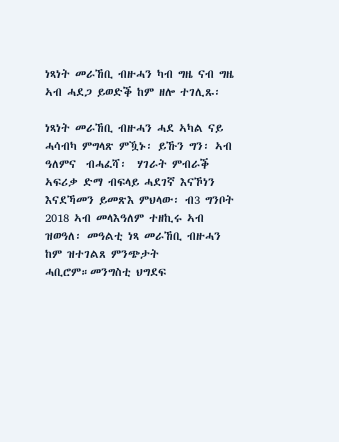ነጻነት መራኸቢ ብዙሓን ካብ ግዜ ናብ ግዜ ኣብ ሓደጋ ይወድቕ ከም ዘሎ ተገሊጹ፡

ነጻነት መራኸቢ ብዙሓን ሓደ ኣካል ናይ ሓሳብካ ምግላጽ ምዃኑ፡ ይኹን ግን፡ ኣብ ዓለምና  ብሓፈሻ፡  ሃገራት ምብራቕ ኣፍሪቃ ድማ ብፍላይ ሓደገኛ እናኾነን እናደኻመን ይመጽእ ምህላው፡ ብ3 ግንቦት 2018 ኣብ መላእዓለም ተዘኪሩ ኣብ ዝወዓለ፡ መዓልቲ ነጻ መራኸቢ ብዙሓን ከም ዝተገልጸ ምንጭታት ሓቢሮም።መንግስቲ ህግደፍ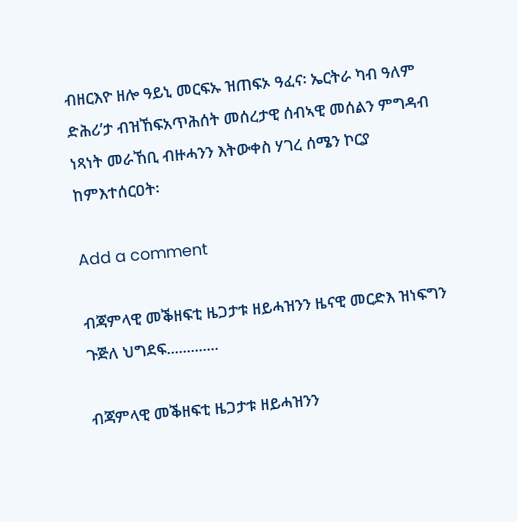ብዘርእዮ ዘሎ ዓይኒ መርፍኡ ዝጠፍኦ ዓፈና፡ ኤርትራ ካብ ዓለም ድሕሪ’ታ ብዝኸፍአጥሕሰት መሰረታዊ ሰብኣዊ መሰልን ምግዳብ ነጻነት መራኸቢ ብዙሓንን እትውቀስ ሃገረ ሰሜን ኮርያ ከምእተሰርዐት፡

Add a comment

ብጃምላዊ መቕዘፍቲ ዜጋታቱ ዘይሓዝንን ዜናዊ መርድእ ዝነፍግን ጉጅለ ህግደፍ.............

ብጃምላዊ መቕዘፍቲ ዜጋታቱ ዘይሓዝንን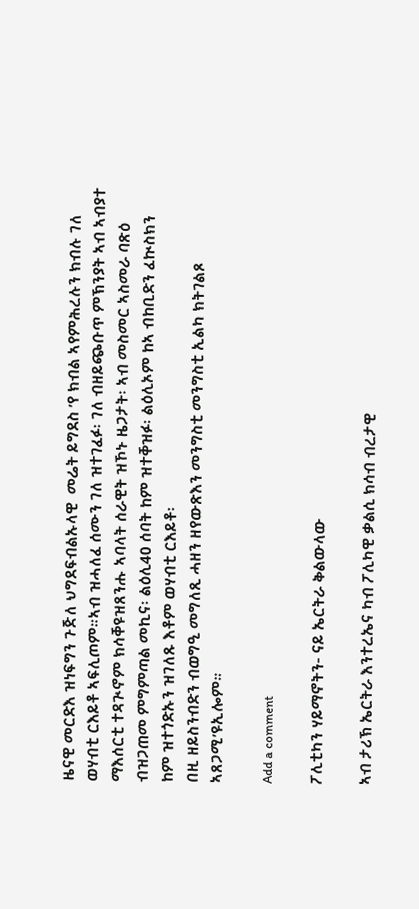ዜናዊ መርድእ ዝነፍግን ጉጅለ ህግደፍብልኡላዊ  መሬት ይግደስ ’የ ክብል ኣየምሕረሉን ክብሉ ገለ ወሃብቲ ርእይቶ ኣፍሊጦም።ኣብ ዝሓለፈ ሰሙን ገለ ዝተገፈፉ፡ ገለ ብዘይጭቡጥ ምኽንያት ኣብ ኣብያተ ማእሰርቲ ተዳጒኖም ክሳቐዩዝጸንሑ ኣባላት ሰራዊት ዝኾኑ ዜጋታት፡ ኣብ መስመር ኣስመራ ባጽዕ ብዝጋጠመ ምግምጣል መኪና፡ ልዕሊ40 ሰባት ከም ዝተቐዝፉ፡ ልዕሊኦም ከኣ ብከቢድን ፈኲስክን ከም ዝተጎድኡን ዝገለጹ እቶም ወሃብቲ ርእይቶ፡
በዚ ዘይስንብድን ብወግዒ መግለጺ ሓዘን ዘየውጽእን መንግስቲ መንግስቲ ኢልካ ክትገልጾ ኣጸጋሚ’ዩኢሎም።

Add a comment

ፖሊቲካን ሃይማኖትን- ናይ ኤርትራ ቅልውላው

ኣብ ታሪኽ ኤርትራ እንተረኤና ካብ ፖሊካዊ ቃልሲ ክሳብ ብረታዊ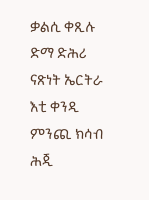ቃልሲ ቀጺሉ ድማ ድሕሪ ናጽነት ኤርትራ እቲ ቀንዲ ምንጪ ክሳብ ሕጂ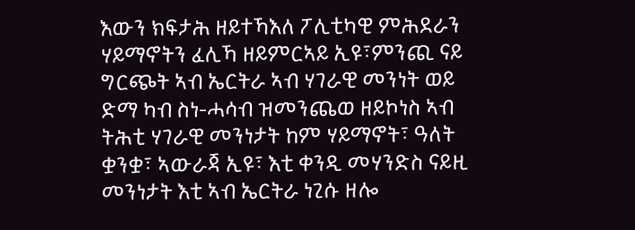እውን ክፍታሕ ዘይተኻእለ ፖሊቲካዊ ምሕደራን ሃይማኖትን ፈሊኻ ዘይምርኣይ ኢዩ፣ምንጪ ናይ ግርጭት ኣብ ኤርትራ ኣብ ሃገራዊ መንነት ወይ ድማ ካብ ስነ-ሓሳብ ዝመንጨወ ዘይኮነስ ኣብ ትሕቲ ሃገራዊ መንነታት ከም ሃይማኖት፣ ዓለት ቋንቋ፣ ኣውራጃ ኢዩ፣ እቲ ቀንዲ መሃንድስ ናይዚ መንነታት እቲ ኣብ ኤርትራ ነጊሱ ዘሎ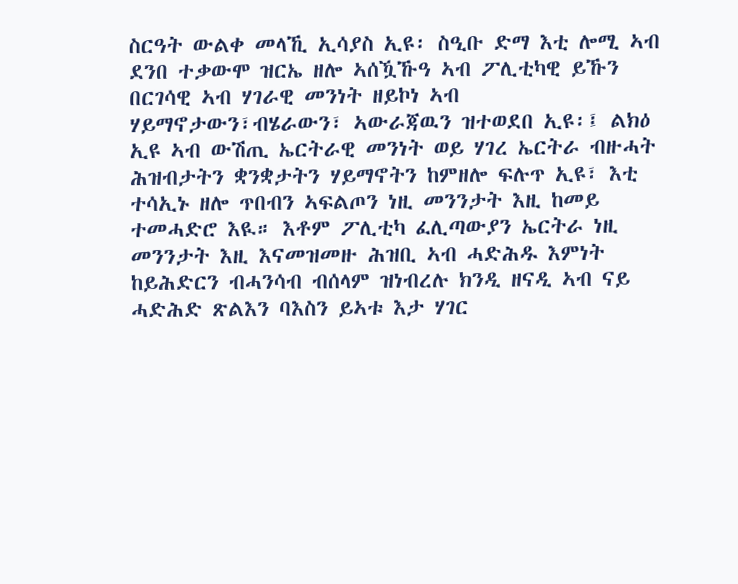ስርዓት ውልቀ መላኺ ኢሳያስ ኢዩ፡ ስዒቡ ድማ እቲ ሎሚ ኣብ ደንበ ተቃውሞ ዝርኤ ዘሎ ኣሰዃኹዓ ኣብ ፖሊቲካዊ ይኹን በርገሳዊ ኣብ ሃገራዊ መንነት ዘይኮነ ኣብ ሃይማኖታውን፣ብሄራውን፣ ኣውራጃዉን ዝተወደበ ኢዩ፡፤ ልክዕ ኢዩ ኣብ ውሽጢ ኤርትራዊ መንነት ወይ ሃገረ ኤርትራ ብዙሓት ሕዝብታትን ቋንቋታትን ሃይማኖትን ከምዘሎ ፍሉጥ ኢዩ፣ እቲ ተሳኢኑ ዘሎ ጥበብን ኣፍልጦን ነዚ መንንታት እዚ ከመይ ተመሓድሮ እዪ። እቶም ፖሊቲካ ፈሊጣውያን ኤርትራ ነዚ መንንታት እዚ እናመዝመዙ ሕዝቢ ኣብ ሓድሕዱ እምነት ከይሕድርን ብሓንሳብ ብሰላም ዝነብረሉ ክንዲ ዘናዲ ኣብ ናይ ሓድሕድ ጽልእን ባእስን ይኣቱ እታ ሃገር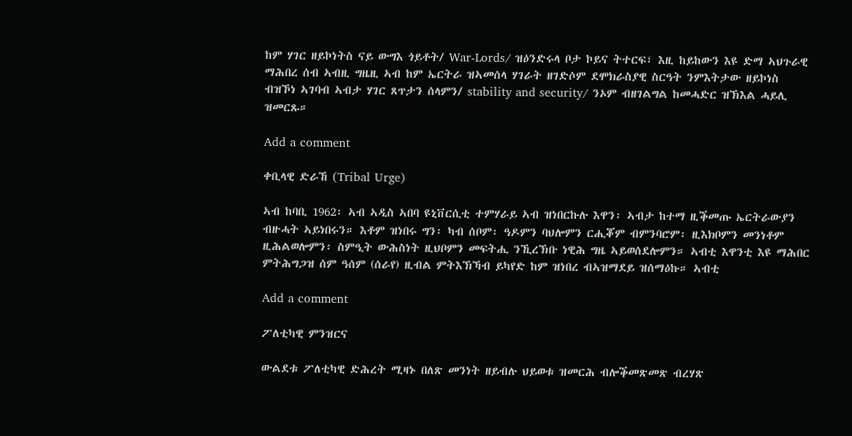ከም ሃገር ዘይኮነትስ ናይ ውግእ ጎይቶት/ War-Lords/ ዝዕንድሩላ ቦታ ኮይና ትተርፍ፣ እዚ ከይከውን እዩ ድማ ኣህጉራዊ ማሕበረ ሰብ ኣብዚ ግዜዚ ኣብ ከም ኤርትራ ዝኣመሰላ ሃገራት ዘገድሶም ደሞክራስያዊ ስርዓት ንምእትታው ዘይኮነስ ብዝኾነ ኣገባብ ኣብታ ሃገር ጸጥታን ሰላምን/ stability and security/ ንኦም ብዘገልግል ከመሓድር ዝኽእል ሓይሊ ዝመርጹ።

Add a comment

ቀቢላዊ ድራኸ (Tribal Urge)

ኣብ ከባቢ 1962፡ ኣብ ኣዲስ ኣበባ ዩኒቨርሲቲ ተምሃራይ ኣብ ዝነበርኩሉ እዋን፡ ኣብታ ከተማ ዚቕመጡ ኤርትራውያን ብዙሓት ኣይነበሩን። እቶም ዝነበሩ ግን፡ ካብ ሰቦም፡ ዓዶምን ባህሎምን ርሒቖም ብምንባሮም፡ ዚእክቦምን መንነቶም ዚሕልወሎምን፡ ስምዒት ውሕስነት ዚህቦምን መፍትሒ ንኺረኽቡ ነዊሕ ግዜ ኣይወሰደሎምን። ኣብቲ እዋንቲ እዩ ማሕበር ምትሕግጋዝ ሰም ዓሰም (ሰራየ) ዚብል ምትእኽኻብ ይካየድ ከም ዝነበረ ብኣዝማደይ ዝሰማዕኩ። ኣብቲ

Add a comment

ፖለቲካዊ ምንዝርና

ውልደቱ ፖለቲካዊ ድሕረት ሚዛኑ በለጽ መንነት ዘይብሉ ህይወቱ ዝመርሕ ብሎቕመጽመጽ ብረሃጽ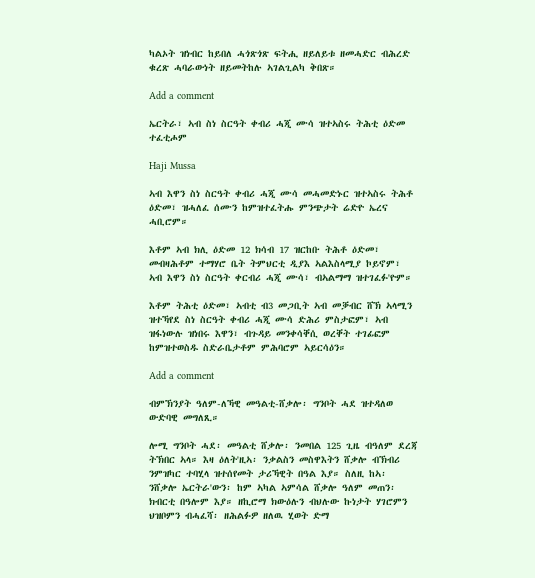ካልኦት ዝነብር ከይበለ ሓጎጽጎጽ ፍትሒ ዘይለይቱ ዘመሓድር ብሕረድ ቁረጽ ሓባራውነት ዘይመትከሉ ኣገልጊልካ ቅበጽ።

Add a comment

ኤርትራ፣ ኣብ ስነ ስርዓት ቀብሪ ሓጂ ሙሳ ዝተኣስሩ ትሕቲ ዕድመ ተፈቲሖም

Haji Mussa

ኣብ እዋን ስነ ስርዓት ቀብሪ ሓጂ ሙሳ መሓመድኑር ዝተኣስሩ ትሕቶ ዕድመ፣ ዝሓለፈ ሰሙን ከምዝተፈትሑ ምንጭታት ሬድዮ ኤረና ሓቢሮም።

እቶም ኣብ ክሊ ዕድመ 12 ክሳብ 17 ዝርከቡ ትሕቶ ዕድመ፣ መብዛሕቶም ተማሃሮ ቤት ትምህርቲ ዲያእ ኣልእስላሚያ ኮይኖም፣ ኣብ እዋን ስነ ስርዓት ቀርብሪ ሓጂ ሙሳ፣ ብኣልማማ ዝተገፈፉ'ዮም።

እቶም ትሕቲ ዕድመ፣ ኣብቲ ብ3 መጋቢት ኣብ መቓብር ሸኽ ኣላሚን ዝተኻየደ ስነ ስርዓት ቀብሪ ሓጂ ሙሳ ድሕሪ ምስታፎም፣ ኣብ ዝፋነውሉ ዝነበሩ እዋን፣ ብጉዳይ መንቀሳቐሲ ወረቐት ተገፊፎም ከምዝተወስዱ ስድራቤታቶም ምሕባሮም ኣይርሳዕን።

Add a comment

ብምኽንያት ዓለም-ለኻዊ መዓልቲ-ሸቃሎ፡ ግንቦት ሓደ ዝተዳለወ ውድባዊ መግለጺ።

ሎሚ ግንቦት ሓደ፡ መዓልቲ ሸቃሎ፡ ንመበል 125 ጊዜ ብዓለም ደረጃ ትኽበር ኣላ። እዛ ዕለት'ዚኣ፡ ንቃልስን መስዋእትን ሸቃሎ ብኽብሪ ንምዝካር ተባሂላ ዝተሰየመት ታሪኻዊት በዓል እያ። ስለዚ ከኣ፡ ንሸቃሎ ኤርትራ'ውን፡ ከም ኣካል ኣምሳል ሸቃሎ ዓለም መጠን፡ ክብርቲ በዓሎም እያ። ዘኪሮማ ክውዕሉን ብህሉው ኩነታት ሃገሮምን ህዝቦምን ብሓፈሻ፡ ዘሕልፉዎ ዘለዉ ሂወት ድማ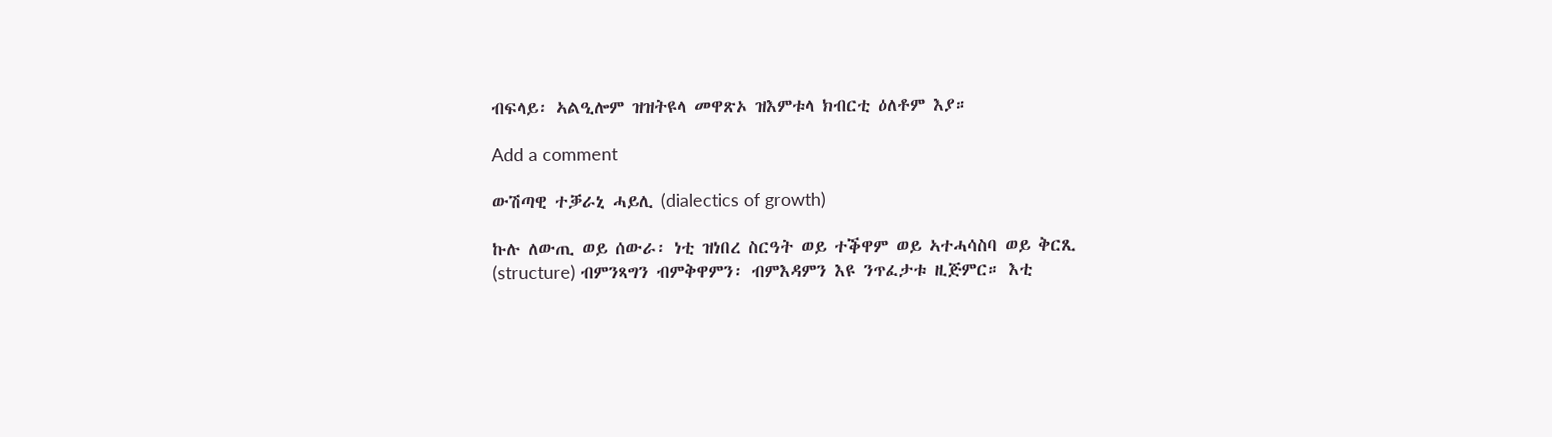ብፍላይ፡ ኣልዒሎም ዝዝትዩላ መዋጽኦ ዝእምቱላ ክብርቲ ዕለቶም እያ።

Add a comment

ውሽጣዊ ተቓራኒ ሓይሊ (dialectics of growth)

ኩሉ ለውጢ ወይ ሰውራ፡ ነቲ ዝነበረ ስርዓት ወይ ተቕዋም ወይ ኣተሓሳስባ ወይ ቅርጺ (structure) ብምንጻግን ብምቅዋምን፡ ብምእዳምን እዩ ንጥፈታቱ ዚጅምር። እቲ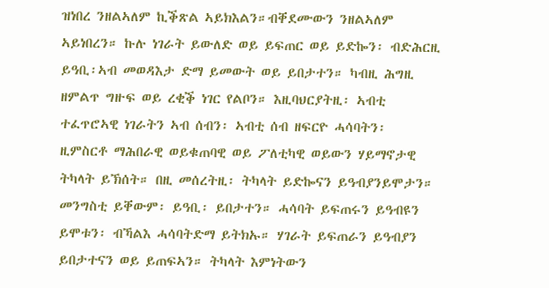ዝነበረ ንዘልኣለም ኪቕጽል ኣይክእልን።ብቐደሙውን ንዘልኣለም ኣይነበረን። ኩሉ ነገራት ይውለድ ወይ ይፍጠር ወይ ይድኰን፡ ብድሕርዚ ይዓቢ፡ኣብ መወዳእታ ድማ ይመውት ወይ ይበታተን። ካብዚ ሕግዚ ዘምልጥ ግዙፍ ወይ ረቂቕ ነገር የልቦን። እዚባህርያትዚ፡ ኣብቲ ተፈጥሮኣዊ ነገራትን ኣብ ሰብን፡ ኣብቲ ሰብ ዘፍርዮ ሓሳባትን፡ ዚምስርቶ ማሕበራዊ ወይቁጠባዊ ወይ ፖለቲካዊ ወይውን ሃይማኖታዊ ትካላት ይኽሰት። በዚ መሰረትዚ፡ ትካላት ይድኰናን ይዓብያንይሞታን። መንግስቲ ይቐውም፡ ይዓቢ፡ ይበታተን። ሓሳባት ይፍጠሩን ይዓብዩን ይሞቱን፡ ብኻልእ ሓሳባትድማ ይትክኡ። ሃገራት ይፍጠራን ይዓብያን ይበታተናን ወይ ይጠፍኣን። ትካላት እምነትውን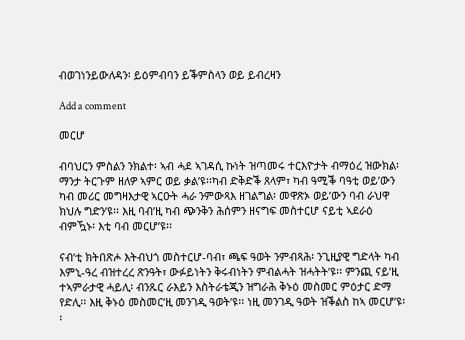ብወገነንይውለዳን፡ ይዕምብባን ይቕምስላን ወይ ይብረዛን

Add a comment

መርሆ

ብባህርን ምስልን ንክልተ፡ ኣብ ሓደ ኣገዳሲ ኩነት ዝጣመሩ ተርእዮታት ብማዕረ ዝውክል፡  ማንታ ትርጉም ዘለዎ ኣምር ወይ ቃል’ዩ፡፡ካብ ድቅድቕ ጸላም፣ ካብ ዓሚቕ ባዓቲ ወይ’ውን ካብ መሪር መግዛእታዊ ኣርዑት ሓራ ንምውጻእ ዘገልግል፡ መዋጽኦ ወይ’ውን ባብ ራህዋ ክህሉ ግድን’ዩ፡፡ እዚ ባብ’ዚ ካብ ጭንቅን ሕሰምን ዘናግፍ መስተርሆ ናይቲ ኣደራዕ ብምዃኑ፡ እቲ ባብ መርሆ’ዩ፡፡

ናብ’ቲ ክትበጽሖ እትብህጎ መስተርሆ-ባብ፣ ጫፍ ዓወት ንምብጻሕ፡ ንጊዚያዊ ግድላት ካብ እምኒ-ዓረ ብዝተረረ ጽንዓት፣ ውፉይነትን ቅሩብነትን ምብልሓት ዝሓትት’ዩ፡፡ ምንጪ ናይ’ዚ ተኣምራታዊ ሓይሊ፡ ብንጹር ራእይን እስትራቴጂን ዝግራሕ ቅኑዕ መስመር ምዕታር ድማ የድሊ፡፡ እዚ ቅኑዕ መስመር’ዚ መንገዲ ዓወት’ዩ፡፡ ነዚ መንገዲ ዓወት ዝቕልስ ከኣ መርሆ’ዩ፡፡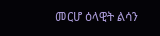መርሆ ዕላዊት ልሳን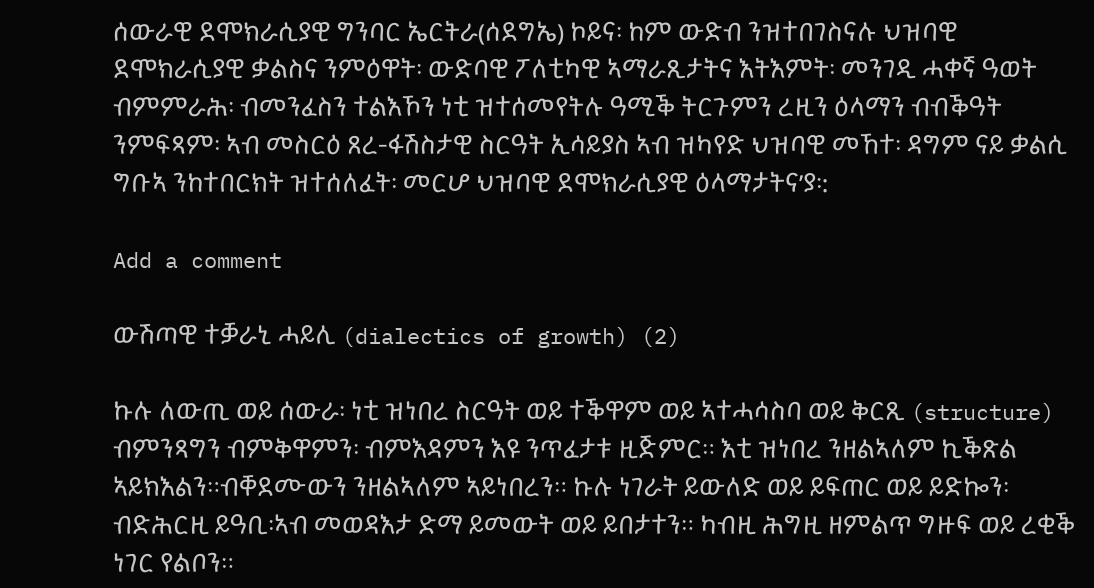ሰውራዊ ደሞክራሲያዊ ግንባር ኤርትራ(ሰደግኤ) ኮይና፡ ከም ውድብ ንዝተበገስናሉ ህዝባዊ ደሞክራሲያዊ ቃልስና ንምዕዋት፡ ውድባዊ ፖለቲካዊ ኣማራጺታትና እትእምት፡ መንገዲ ሓቀኛ ዓወት ብምምራሕ፡ ብመንፈስን ተልእኾን ነቲ ዝተሰመየትሉ ዓሚቕ ትርጉምን ረዚን ዕላማን ብብቕዓት ንምፍጻም፡ ኣብ መስርዕ ጸረ-ፋሽስታዊ ስርዓት ኢሳይያስ ኣብ ዝካየድ ህዝባዊ መኸተ፡ ዳግም ናይ ቃልሲ ግቡኣ ንከተበርክት ዝተሰለፈት፡ መርሆ ህዝባዊ ደሞክራሲያዊ ዕላማታትና’ያ፡:

Add a comment

ውሽጣዊ ተቓራኒ ሓይሊ (dialectics of growth) (2)

ኩሉ ለውጢ ወይ ሰውራ፡ ነቲ ዝነበረ ስርዓት ወይ ተቕዋም ወይ ኣተሓሳስባ ወይ ቅርጺ (structure) ብምንጻግን ብምቅዋምን፡ ብምእዳምን እዩ ንጥፈታቱ ዚጅምር። እቲ ዝነበረ ንዘልኣለም ኪቕጽል ኣይክእልን።ብቐደሙውን ንዘልኣለም ኣይነበረን። ኩሉ ነገራት ይውለድ ወይ ይፍጠር ወይ ይድኰን፡ ብድሕርዚ ይዓቢ፡ኣብ መወዳእታ ድማ ይመውት ወይ ይበታተን። ካብዚ ሕግዚ ዘምልጥ ግዙፍ ወይ ረቂቕ ነገር የልቦን።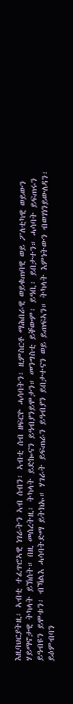እዚባህርያትዚ፡ ኣብቲ ተፈጥሮኣዊ ነገራትን ኣብ ሰብን፡ ኣብቲ ሰብ ዘፍርዮ ሓሳባትን፡ ዚምስርቶ ማሕበራዊ ወይቁጠባዊ ወይ ፖለቲካዊ ወይውን ሃይማኖታዊ ትካላት ይኽሰት። በዚ መሰረትዚ፡ ትካላት ይድኰናን ይዓብያንይሞታን። መንግስቲ ይቐውም፡ ይዓቢ፡ ይበታተን። ሓሳባት ይፍጠሩን ይዓብዩን ይሞቱን፡ ብኻልእ ሓሳባትድማ ይትክኡ። ሃገራት ይፍጠራን ይዓብያን ይበታተናን ወይ ይጠፍኣን። ትካላት እምነትውን ብወገነንይውለዳን፡ ይዕምብባን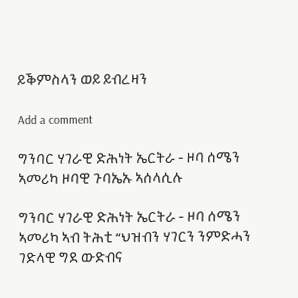ይቕምስላን ወይ ይብረዛን

Add a comment

ግንባር ሃገራዊ ድሕነት ኤርትራ - ዞባ ሰሜን ኣመሪካ ዞባዊ ጉባኤኡ ኣሰላሲሉ

ግንባር ሃገራዊ ድሕነት ኤርትራ - ዞባ ሰሜን ኣመሪካ ኣብ ትሕቲ “ህዝብን ሃገርን ንምድሓን ገድላዊ ግደ ውድብና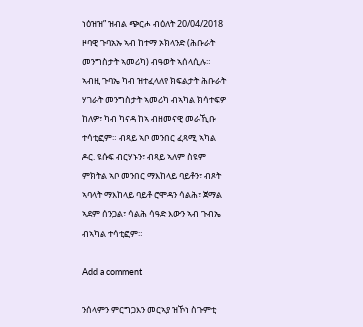ነዕዝዝ” ዝብል ጭርሖ ብዕለት 20/04/2018 ዞባዊ ጉባአኡ ኣብ ከተማ ኦክላንድ (ሕቡራት መንግስታት ኣመሪካ) ብዓወት ኣሰላሲሉ። ኣብዚ ጉባኤ ካብ ዝተፈላለየ ክፍልታት ሕቡራት ሃገራት መንግስታት ኣመሪካ ብኣካል ክሳተፍዎ ከለዎ፣ ካብ ካናዳ ከኣ ብዘመናዊ መራኺቡ ተሳቲፎም። ብጻይ ኣቦ መንበር ፈጻሚ ኣካል ዶር. ዩሱፍ ብርሃኑን፣ ብጻይ ኣለም ስዩም ምክትል ኣቦ መንበር ማእከላይ ባይቶን፣ ብጾት ኣባላት ማእከላይ ባይቶ ሮሞዳን ሳልሕ፣ ጀማል ኣደም ሰንጋል፣ ሳልሕ ሳዓድ እውን ኣብ ጉብኤ ብኣካል ተሳቲፎም።

Add a comment

ንሰላምን ምርግጋእን መርኣያ ዝኾነ ስጉምቲ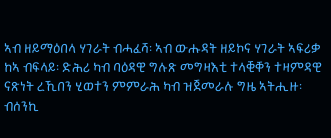ኣብ ዘይማዕበላ ሃገራት ብሓፈሻ፡ ኣብ ውሑዳት ዘይኮና ሃገራት ኣፍሪቃ ከኣ ብፍላይ፡ ድሕሪ ካብ ባዕዳዊ ግሉጽ መግዛእቲ ተላቒቐን ተዛምዳዊ ናጽነት ረኺበን ሂወተን ምምራሕ ካብ ዝጀመራሉ ግዜ ኣትሒዙ፡ ብሰንኪ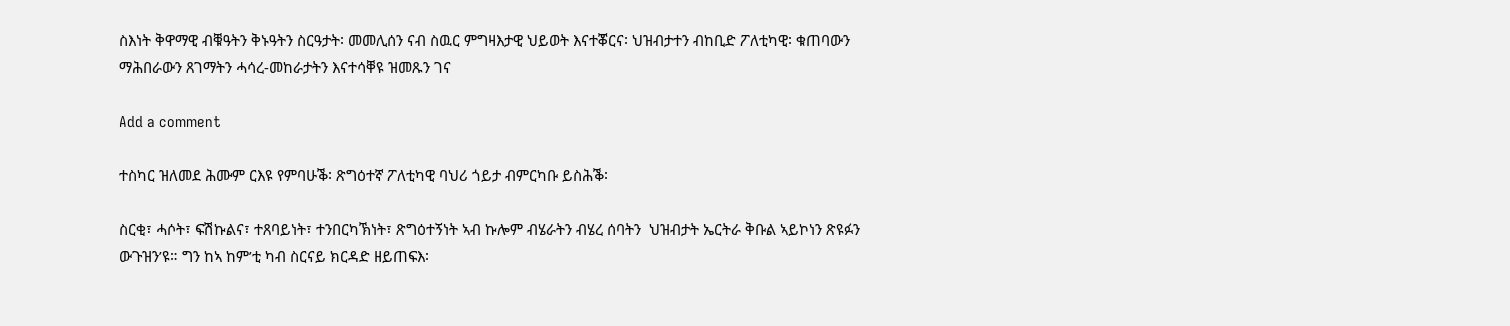ስእነት ቅዋማዊ ብቑዓትን ቅኑዓትን ስርዓታት፡ መመሊሰን ናብ ስዉር ምግዛእታዊ ህይወት እናተቖርና፡ ህዝብታተን ብከቢድ ፖለቲካዊ፡ ቁጠባውን ማሕበራውን ጸገማትን ሓሳረ-መከራታትን እናተሳቐዩ ዝመጹን ገና

Add a comment

ተስካር ዝለመደ ሕሙም ርእዩ የምባሁቕ፡ ጽግዕተኛ ፖለቲካዊ ባህሪ ጎይታ ብምርካቡ ይስሕቕ፡

ስርቂ፣ ሓሶት፣ ፍሽኩልና፣ ተጸባይነት፣ ተንበርካኽነት፣ ጽግዕተኝነት ኣብ ኩሎም ብሄራትን ብሄረ ሰባትን  ህዝብታት ኤርትራ ቅቡል ኣይኮነን ጽዩፉን ውጉዝን’ዩ። ግን ከኣ ከም’ቲ ካብ ስርናይ ክርዳድ ዘይጠፍእ፡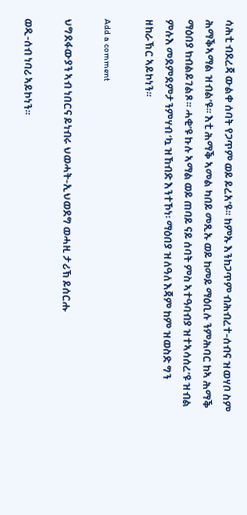ሳሕቲ ብደረጃ ውልቀ ሰባት የጋጥም ወይ ይረአ’ዩ። ከምኡ እንከጋጥም ብሕብረተ-ሰብና ዝወሃቦ ስም ሕማቕኣማል ዝብል’ዩ። እቲ ሕማቕ ኣመል ካበይ መጺኡ ወይ ከመይ ማዕቢሉ ንምሕባር ከኣ ሕማቕ ማዕበያ ክብልይገልጾ። ሓቂ’ዩ ኩሉ ኣማል ወይ ጠባይ ናይ ሰባት ምስ ኣተዓባብያ ዝተኣሳሰረ’ዩ ዝብል ምሉእ መደምደምታንምሃብ ‘ኳ ዝኸብድ እንተኾነ፡ ማዕበያ ዝለዓለ እጃም ከም ዝወስድ ግን ዘከራኽር ኣይኮነን።

Add a comment

ህግደፋውያን ኣብ ነበርና ይነብሩ ህወሓት-ኢህወደግ ወሓዚ ታሪኽ ይሰርሑ

ወዲ-ሰብ ነባሪ ኣይኮነን።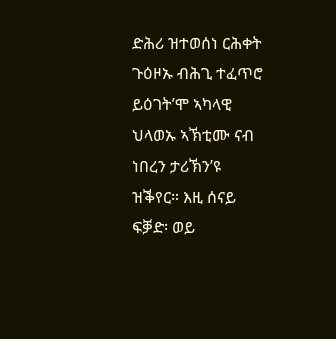ድሕሪ ዝተወሰነ ርሕቀት ጉዕዞኡ ብሕጊ ተፈጥሮ ይዕገት’ሞ ኣካላዊ ህላወኡ ኣኽቲሙ ናብ ነበረን ታሪኽን’ዩ ዝቕየር። እዚ ሰናይ ፍቓድ፡ ወይ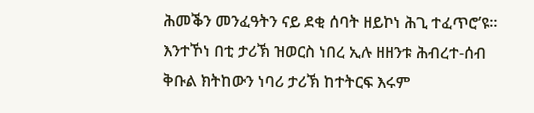ሕመቕን መንፈዓትን ናይ ደቂ ሰባት ዘይኮነ ሕጊ ተፈጥሮ’ዩ። እንተኾነ በቲ ታሪኽ ዝወርስ ነበረ ኢሉ ዘዘንቱ ሕብረተ-ሰብ ቅቡል ክትከውን ነባሪ ታሪኽ ከተትርፍ እሩም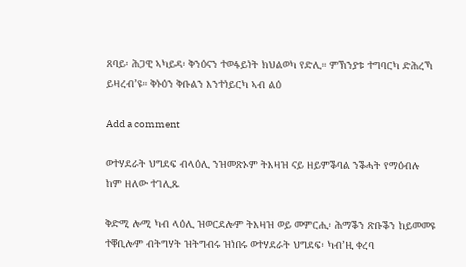ጸባይ፡ ሕጋዊ ኣካይዳ፡ ቅንዕናን ተወፋይነት ክህልወካ የድሊ። ምኽንያቱ ተግባርካ ድሕረኻ ይዛረብ’ዩ። ቅኑዕን ቅቡልን እንተነይርካ ኣብ ልዕ

Add a comment

ወተሃደራት ህግደፍ ብላዕሊ ንዝመጽኦም ትእዛዝ ናይ ዘይምቕባል ንቕሓት የማዕብሉ ከም ዘለው ተገሊጹ

ቅድሚ ሎሚ ካብ ላዕሊ ዝወርደሎም ትእዛዝ ወይ መምርሒ፡ ሕማቕን ጽቡቕን ከይመመዩ ተቐቢሎም ብትግሃት ዝትግብሩ ዝነበሩ ወተሃደራት ህግደፍ፡ ካብ’ዚ ቀረባ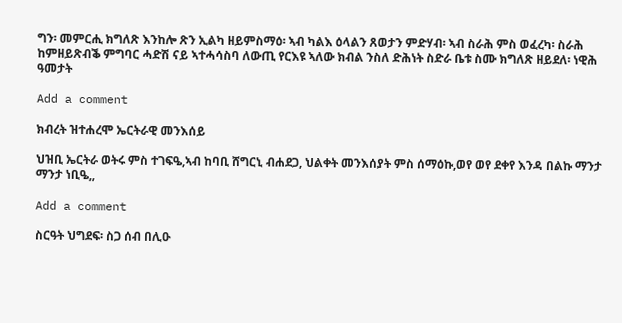ግን፡ መምርሒ ክግለጽ እንከሎ ጽን ኢልካ ዘይምስማዕ፡ ኣብ ካልእ ዕላልን ጸወታን ምድሃብ፡ ኣብ ስራሕ ምስ ወፈረካ፡ ስራሕ ከምዘይጽብቕ ምግባር ሓድሽ ናይ ኣተሓሳስባ ለውጢ የርእዩ ኣለው ክብል ንስለ ድሕነት ስድራ ቤቱ ስሙ ክግለጽ ዘይደለ፡ ነዊሕ ዓመታት

Add a comment

ክብረት ዝተሐረሞ ኤርትራዊ መንእሰይ

ህዝቢ ኤርትራ ወትሩ ምስ ተገፍዔ,ኣብ ከባቢ ሸግርኒ ብሐደጋ, ህልቀት መንእሰያት ምስ ሰማዕኩ,ወየ ወየ ደቀየ እንዳ በልኩ ማንታ ማንታ ነቢዔ,,

Add a comment

ስርዓት ህግደፍ፡ ስጋ ሰብ በሊዑ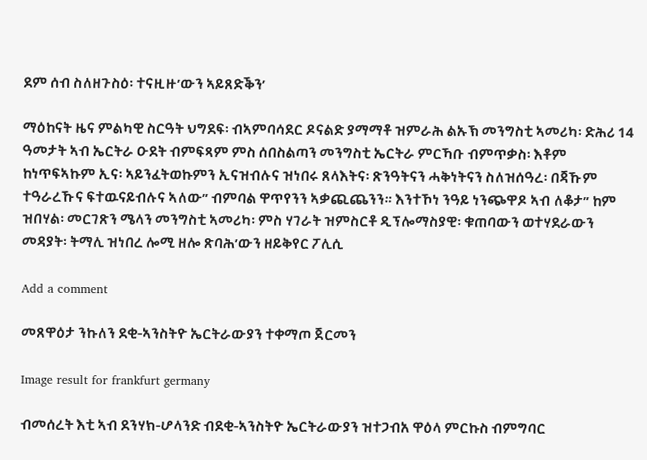ደም ሰብ ስለዘጉስዕ፡ ተናዚዙ’ውን ኣይጸድቕን’

ማዕከናት ዜና ምልካዊ ስርዓት ህግደፍ፡ ብኣምባሳደር ዶናልድ ያማማቶ ዝምራሕ ልኡኽ መንግስቲ ኣመሪካ፡ ድሕሪ 14 ዓመታት ኣብ ኤርትራ ዑደት ብምፍጻም ምስ ሰበስልጣን መንግስቲ ኤርትራ ምርኻቡ ብምጥቃስ፡ እቶም ከነጥፍኣኩም ኢና፡ ኣይንፈትወኩምን ኢናዝብሉና ዝነበሩ ጸላእትና፡ ጽንዓትናን ሓቅነትናን ስለዝሰዓረ፡ በጃኹም ተዓራረኹና ፍተዉናይብሉና ኣለው” ብምባል ዋጥየንን ኣቃጪጨንን። እንተኾነ ንዓይ ነንጭዋዶ ኣብ ለቆታ” ከም ዝበሃል፡ መርገጽን ሜላን መንግስቲ ኣመሪካ፡ ምስ ሃገራት ዝምስርቶ ዲፕሎማስያዊ፡ ቁጠባውን ወተሃደራውን መዳያት፡ ትማሊ ዝነበረ ሎሚ ዘሎ ጽባሕ’ውን ዘይቅየር ፖሊሲ

Add a comment

መጸዋዕታ ንኩለን ደቂ-ኣንስትዮ ኤርትራውያን ተቀማጦ ጀርመን

Image result for frankfurt germany

ብመሰረት እቲ ኣብ ደንሃክ-ሆላንድ ብደቂ-ኣንስትዮ ኤርትራውያን ዝተጋብአ ዋዕላ ምርኩስ ብምግባር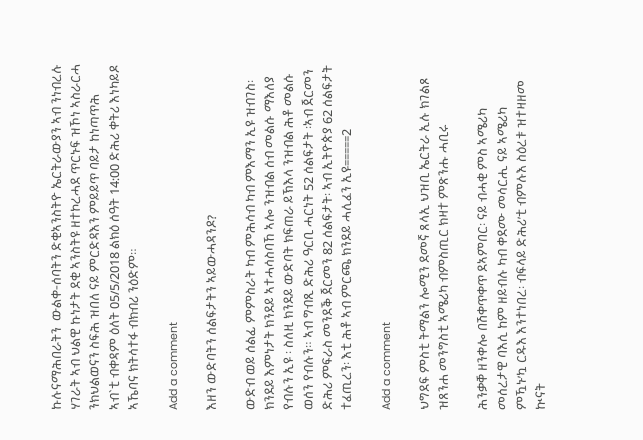ኩሉናማሕበራትን  ውልቀ-ሰባትን ድቂኣንስትዮ ኤርትራውያን ኣብ ንነብረሉ ሃገራት ኣብ ህልዊ ኩነታት ደቂ ኣንስትዩ ዘተኮረሓደ ጥርኑፍ ዝኾነ ኣስራርሓ ንክህልወናን ስፍሕ ዝበለ ናይ ምርድዳእን ምይይጥ ባይታ ከነጣጥሕ ኣብ`ቲ ብቀዳም ዕለት 05/5/2018 ልክዕ ሰዓት 14:00 ድሕሪ ቀትሪ እነካይዶ ኣኼባና ክትሳተፋ ብክብሪ ንዕድም።

Add a comment

እዘን ውድባትን ሰልፍታትን ኣይውሓዳንዶ?

ውድብ ወይ ሰልፊ ምምስራት ካብ ምሕሳብ ካብ ምእማን ኢዩ ዝብገስ፡ ክንደይ እምነታት ክንደይ ኣተሓሳስባኸ ኣሎ ንዝብል ሰብ መልሱ ማእለያ የብሉን ኢዩ ፡ ስለዚ ክንደይ ውድባት ክፍጠራ ይኽእላ ንዝብል ሕቶ መልሱ ወሰን የብሉን። ኣብ ግብጺ ድሕሪ ዓርቢ ሓርነት 52 ሰልፍታት ፡ኣብ ጀርመን ድሕሪ ምፍራስ መንደቕ ጀርመን 82 ሰልፍታት፡ ኣብ ኢትዮጵያ 62 ሰልፍታት ተፈጢረን፡ እቲ ሕቶ ኣብ ምርጫ ክንደይ ሓሊፈን ኢዩ=====2

Add a comment

ህግደፍ ምስቲ ትማልን ሎሚን ደመኛ ጸላኢ ህዝቢ ኤርትራ ኢሉ ክገልጾ ዝጸንሐ መንግስቲ ኣሜሪካ ብምስጢር ክዛተ ምጽንሑ ሓቢሩ

ሕንቃቐ ዘንቀሎ በሽቀጥቀጥ ደኣምበር፡ ናይ ብሓቂ ምስ ኣሜሪካ መሰረታዊ ባእሲ ከም ዘይብሉ ካብ ቀደሙ መሳርሒ ናይ ኣሜሪካ ምዃኑ’ኳ ርዱእ እንተነበረ፡ ብፍላይ ድሕሪ’ቲ ብምሉእ ስዕረቱ ዝተዛዘመ ኲናት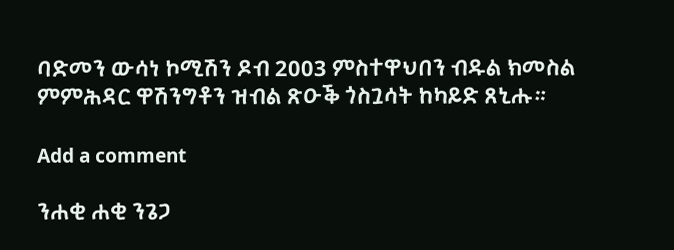ባድመን ውሳነ ኮሚሽን ዶብ 2003 ምስተዋህበን ብዱል ክመስል ምምሕዳር ዋሽንግቶን ዝብል ጽዑቕ ጎስጓሳት ከካይድ ጸኒሑ።

Add a comment

ንሐቂ ሐቂ ንጌጋ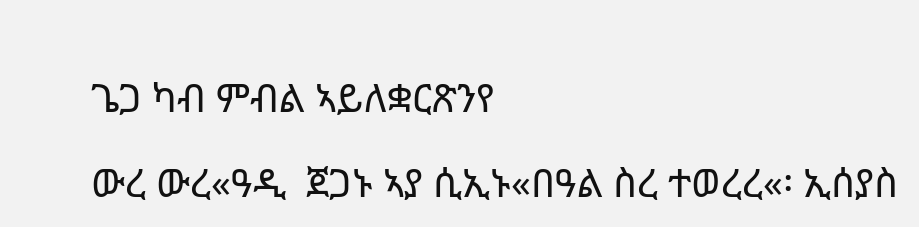ጌጋ ካብ ምብል ኣይለቋርጽንየ

ውረ ውረ«ዓዲ  ጀጋኑ ኣያ ሲኢኑ«በዓል ስረ ተወረረ«፡ ኢሰያስ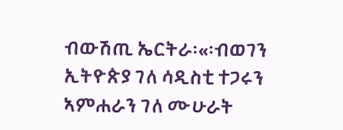ብውሽጢ ኤርትራ፡«፡ብወገን ኢትዮጵያ ገለ ሳዲስቲ ተጋሩን ኣምሐራን ገለ ሙሁራት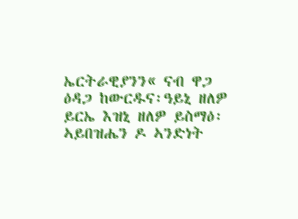ኤርትራዊያንን« ናብ ዋጋ ዕዳጋ ከውርዱና፡ዓይኒ ዘለዎ ይርኤ እዝኒ ዘለዎ ይስማዕ፡ ኣይበዝሔን ዶ ኣንድነት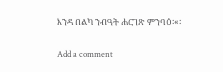እንዳ በልካ ንብዓት ሐርገጽ ምንባዕ፡«፡

Add a comment